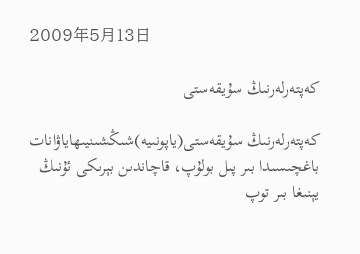2009年5月13日

كەپتەرلەرنىڭ سۇيقەستى

كەپتەرلەرنىڭ سۇيقەستى(ياپونىيە)شىڭشىنيىھاياۋانات باغچىسىدا بىر پىل بولۇپ، قاچاندىن بېرىكى ئۇنىڭ يېنىغا بىر توپ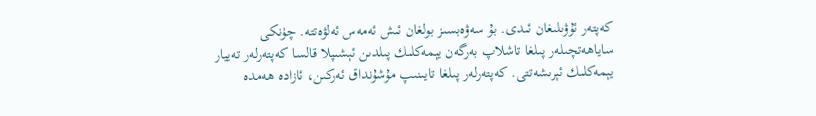كەپتەر ئۇۋىلىغان ئىدى. بۇ سەۋەبسىز بولغان ئىش ئەمەس ئەلۋەتتە. چۈنكى ساياھەتچىلەر پىلغا تاشلاپ بەرگەن يېمەكلىك پىلدىن ئېشىپلا قالسا كەپتەرلەر تەييار يېمەكلىك ئېرىشەتتى. كەپتەرلەر پىلغا تايىنىپ مۇشۇنداق ئەركىن، ئازادە ھەمدە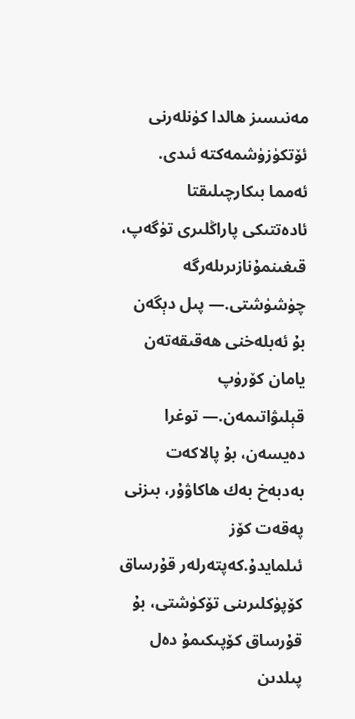مەنىسىز ھالدا كۈنلەرنى ئۆتكۈزۈشمەكتە ئىدى. ئەمما بىكارچىلىقتا ئادەتتىكى پاراڭلىرى تۈگەپ، قىغىنمۇنازىرىلەرگە چۈشۈشتى.— پىل دېگەن بۇ ئەبلەخنى ھەقىقەتەن يامان كۆرۈپ قېلىۋاتىمەن.— توغرا دەيسەن، بۇ پالاكەت بەدبەخ بەك ھاكاۋۇر، بىزنى پەقەت كۆز ئىلمايدۇ.كەپتەرلەر قۇرساق كۆپۈكلىرىنى تۆكۈشتى، بۇ قۇرساق كۆپىكىمۇ دەل پىلدىن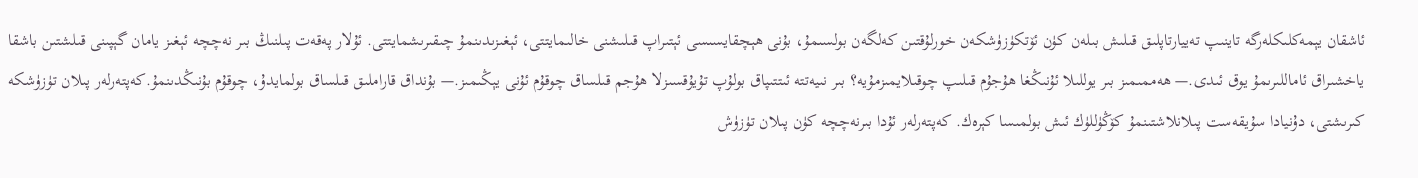ئاشقان يېمەكلىكلەرگە تاينىپ تەييارتاپلىق قىلىش بىلەن كۈن ئۆتكۈزۈشكەن خورلۇقتىن كەلگەن بولسىمۇ، بۇنى ھېچقايسىسى ئېتىراپ قىلىشنى خالىمايتتى، ئېغىزىدىنمۇ چىقىرىشمايتتى. ئۇلار پەقەت پىلنىڭ بىر نەچچە ئېغىز يامان گېپىنى قىلشتىن باشقا ياخشىراق ئاماللىرىمۇ يوق ئىدى.— ھەممىمىز بىر يوللىلا ئۇنىڭغا ھۇجۇم قىلىپ چوقىلايمىزمۇيە؟ بىر نىيەتتە ئىتتىپاق بولۇپ تۇيۇقسىزلا ھۇجم قىلساق چوقۇم ئۇنى يېڭىمىز.— بۇنداق قاراملىق قىلساق بولمايدۇ، چوقۇم بۇنىڭدىنمۇ.كەپتەرلەر پىلان تۈزۈشكە كىرىشتى، دۇنيادا سۇيقەست پىلانلاشتىنمۇ كۆڭۈللۈك ئىش بولمىسا كېرەك. كەپتەرلەر ئۇدا بىرنەچچە كۈن پىلان تۈزۈش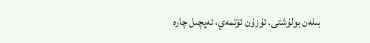بىلەن بولۇشتى. ئۇزۇن ئۆتمەي، ئەپچىل چارە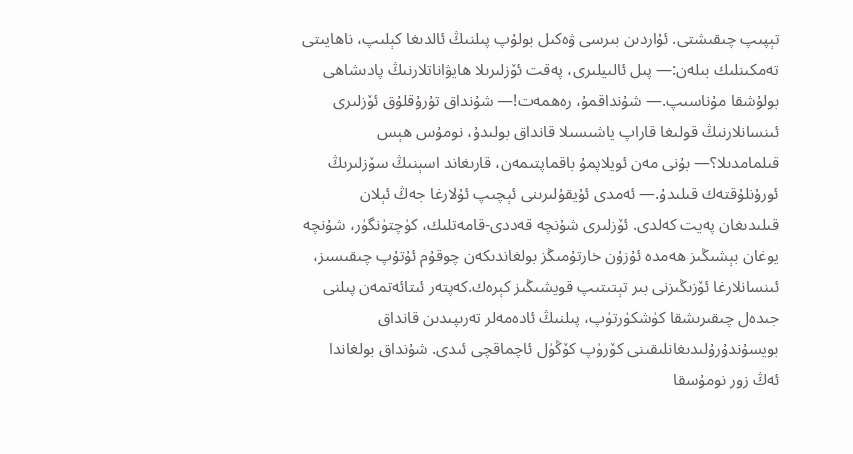تېپىپ چىقىشتى. ئۇاردىن بىرسى ۋەكىل بولۇپ پىلنىڭ ئالدىغا كېلىپ، ناھايىتى تەمكىنلىك بىلەن:— پىل ئالىيلىرى، پەقت ئۆزلىرىلا ھايۋاناتلارنىڭ پادىشاھى بولۇشقا مۇناسىپ.— شۇنداقمۇ، رەھمەت!— شۇنداق تۇرۇقلۇق ئۆزلىرى ئىنسانلارنىڭ قولىغا قاراپ ياشىسىلا قانداق بولىدۇ، نومۇس ھېس قىلمامدىلا؟— بۇنى مەن ئويلاپمۇ باقماپتىمەن، قارىغاند اسېنىڭ سۆزلىرىڭ ئورۇنلۇقتەك قىلىدۇ.— ئەمدى ئۇيقۇلىرىنى ئېچىپ ئۇلارغا جەڭ ئېلان قىلىدىغان پەيت كەلدى. ئۆزلىرى شۇنچە قەددى-قامەتلىك، كۈچتۈنگۈر، شۇنچە يوغان بېشىڭىز ھەمدە ئۇزۇن خارتۇمىڭز بولغاندىكەن چوقۇم ئۇتۇپ چىقىسىز، ئىنسانلارغا ئۆزىڭىزنى بىر تېتىتىپ قويشىڭىز كېرەك.كەپتەر ئىتائەتمەن پىلنى جىدەل چىقىرىشقا كۈشكۈرتۈپ، پىلنىڭ ئادەمەلر تەرىپىدىن قانداق بويسۇندۇرۇلىدىغانلىقىنى كۆرۈپ كۆڭۈل ئاچماقچى ئىدى. شۇنداق بولغاندا ئەڭ زور نومۇسقا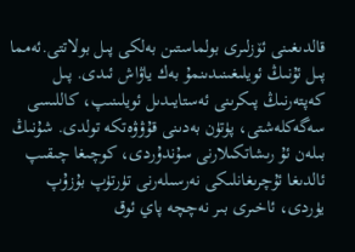قالدىغىنى ئۆزلىرى بولماستىن بەلكى پىل بولاتتى.ئەمما پىل ئۇنىڭ ئويلىغىنىدىنمۇ بەك ياۋاش ئىدى. پىل كەپتەرنىڭ پىكرىنى ئەستايىدىل ئويلىنىپ، كاللىسى سەگەكلەشتى، پۈتۈن بەدىنى قۇۋۋەتكە تولدى. شۇنىڭ بىلەن ئۇ رىشاتكىلارنى سۇندۇردى، كوچىغا چىقىپ ئالدىغا ئۇچرىغانلىكى نەرسىلەرنى تۈرتۈپ بۇزۇپ يۈردى، ئاخىرى بىر نەچچە پاي ئوق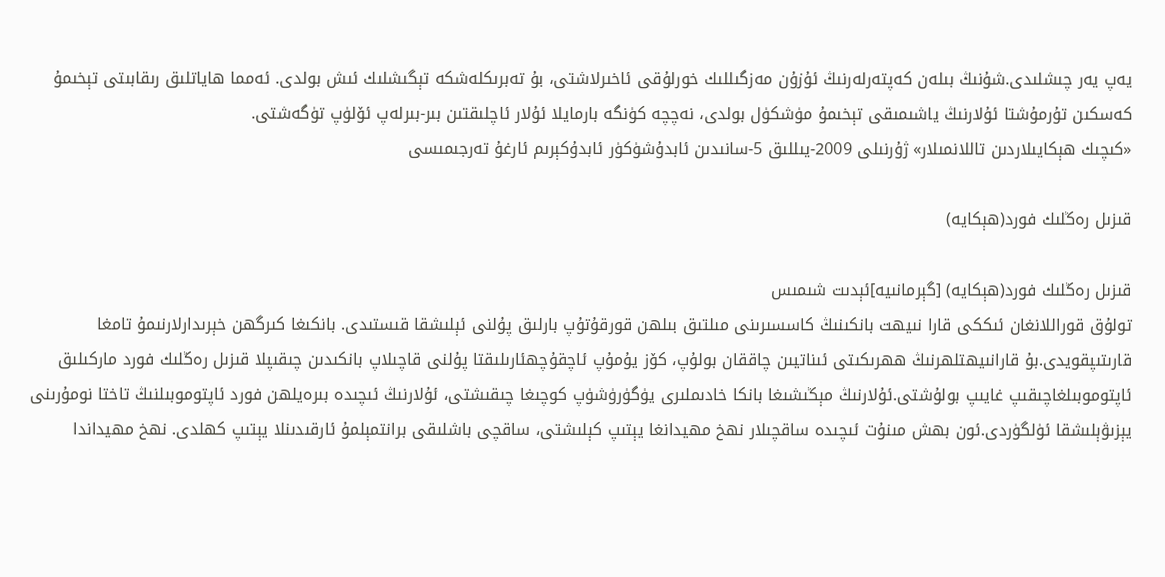يەپ يەر چىشلىدى.شۇنىڭ بىلەن كەپتەرلەرنىڭ ئۇزۇن مەزگىللىك خورلۇقى ئاخىرلاشتى، بۇ تەبرىكلەشكە تېگىشلىك ئىش بولدى. ئەمما ھاياتلىق رىقابىتى تېخىمۇ كەسكىن تۇرمۇشتا ئۇلارنىڭ ياشىمىقى تېخىمۇ مۈشكۈل بولدى، نەچچە كۈنگە بارمايلا ئۇلار ئاچلىقتىن بىر-بىرلەپ ئۆلۈپ تۈگەشتى.
«كىچىك ھېكايىلاردىن تاللانمىلار» ژۇرنىلى 2009-يىللىق 5-سانىدىن ئابدۇشۈكۈر ئابدۇكېرىم ئارغۇ تەرجىمىسى

قىزىل رەڭلىك فورد(ھېكايە)

قىزىل رەڭلىك فورد(ھېكايه) [گېرمانىيه]ئېدىت شىمىس
تولۇق قوراللانغان ئىككى قارا نىيهت بانكىنىڭ كاسسىرىنى مىلتىق بىلهن قورقۇتۇپ بارلىق پۇلنى ئېلىشقا قىستىدى. بانكىغا كىرگهن خېرىدارلارنىمۇ تامغا قارىتىپقويدى.بۇ قارانىيهتلهرنىڭ ھهرىكىتى ئىناتيىن چاققان بولۇپ، كۆز يۇمۇپ ئاچقۇچهئارىلىقتا پۇلنى قاچىلاپ بانكىدىن چىقىپلا قىزىل رەڭلىك فورد ماركىلىق ئاپتوموبىلغاچىقىپ غايىپ بولۇشتى.ئۇلارنىڭ مېڭىشىغا بانكا خادىملىرى يۈگۈرۈشۈپ كوچىغا چىقىشتى، ئۇلارنىڭ ئىچىدە بىرەيلهن فورد ئاپتوموبىلنىڭ تاختا نومۇرىنى يېزىۋېلىشقا ئۈلگۈردى.ئون بهش مىنۇت ئىچىدە ساقچىلار نهخ مهيدانغا يېتىپ كېلىشتى، ساقچى باشلىقى برانتمېلمۇ ئارقىدىنلا يېتىپ كهلدى. نهخ مهيداندا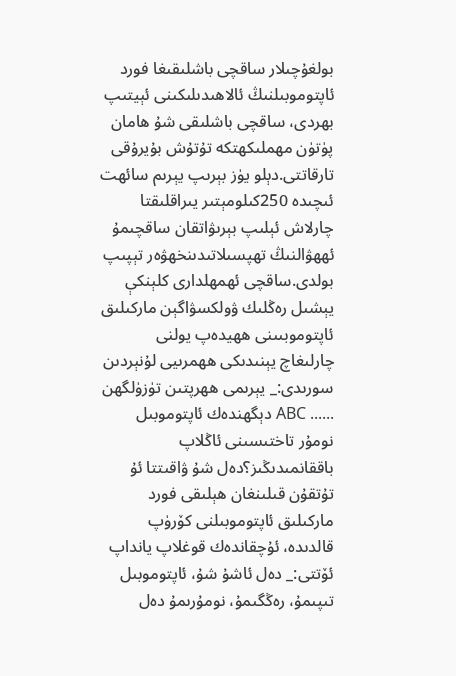بولغۇچىلار ساقچى باشلىقىغا فورد ئاپتوموبىلنىڭ ئالاھىدىلىكىنى ئېيتىپ بهردى، ساقچى باشلىقى شۇ ھامان پۈتۈن مهملىكهتكه تۇتۇش بۇيرۇقى تارقاتتى.دېلو يۈز بېرىپ يېرىم سائهت ئىچىدە 250كىلومېتىر يىراقلىقتا چارلاش ئېلىپ بېرىۋاتقان ساقچىمۇ ئهھۋالنىڭ تهپسىلاتىدىنخهۋەر تېپىپ بولدى.ساقچى ئهمهلدارى كلېنكې يېشىل رەڭلىك ۋولكسۋاگېن ماركىلىق ئاپتوموبىىنى ھهيدەپ يولنى چارلىغاچ يېنىدىكى ھهمرىيى لۇنېردىن سورىدى:_ يېرىمى ھهرپتىن تۈزۈلگهن ...... ABC دېگهندەك ئاپتوموبىل نومۇر تاختىسىنى ئاڭلاپ باققانمىدىڭىز؟دەل شۇ ۋاقىتتا ئۇ تۇتقۇن قىلىنغان ھېلىقى فورد ماركىلىق ئاپتوموبىلنى كۆرۈپ قالدىدە، ئۇچقاندەك قوغلاپ يانداپ ئۆتتى:_ دەل ئاشۇ شۇ، ئاپتوموبىل تىپىمۇ، رەڭگىمۇ، نومۇرىمۇ دەل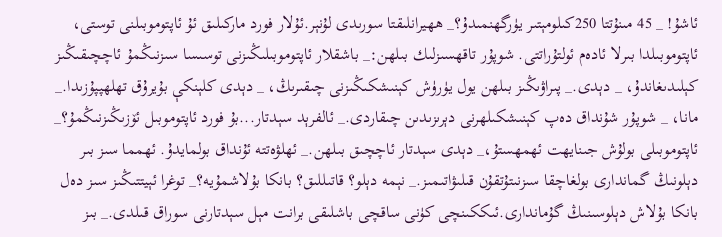ئاشۇ! _ 45 مىنۇتتا 250كىلومېتىر يۈرگهنمىدۇ؟_ ھهيرانلىقتا سورىدى لۇنېر.ئۇلار فورد ماركىلىق ئۇ ئاپتوموبىلنى توستى، ئاپتوموبىلدا بىرلا ئادەم ئولتۇراتتى. شوپۇر تاقهسىزلىك بىلهن:_ باشقلار ئاپتوموبىلىڭىزنى توسىسا سىزنىڭمۇ ئاچچىقىڭىز كېلىدىغاندۇ، _ دېدى._ پىراۋىڭىز بىلهن يول يۈرۈش كېنىشكىڭىزنى چىقىرىڭ، _ دېدى كلېنكې بۇيرۇق تهلهپپۇزىدا._ مانا، _ شوپۇر شۇنداق دەپ كېنىشكىلهرنى دېرىزىدىن چىقاردى._ ئالفرېد سېدتار...بۇ فورد ئاپتوموبىل ئۆزىڭىزنىڭمۇ؟_ ئاپتوموبىلى بولۇش جىنايهت ئهمهستۇ،_ دېدى سېدتار ئاچچىق بىلهن._ ئهلۋەتته ئۇنداق بولمايدۇ. ئهمما سىز بىر دېلونىڭ گماندارى بولغاچقا سىزنىتۇتقۇن قىلىۋاتىمىز._ نېمه دېلو؟ قاتىللىق؟ بانكا بۇلاشمۇيه؟_ توغرا ئېيتتىڭىز سىز دەل بانكا بۇلاش دېلوسىنىڭ گۇماندارى.ئىككىنچى كۈنى ساقچى باشلىقى برانت مېل سېدتارنى سوراق قىلدى._ بىز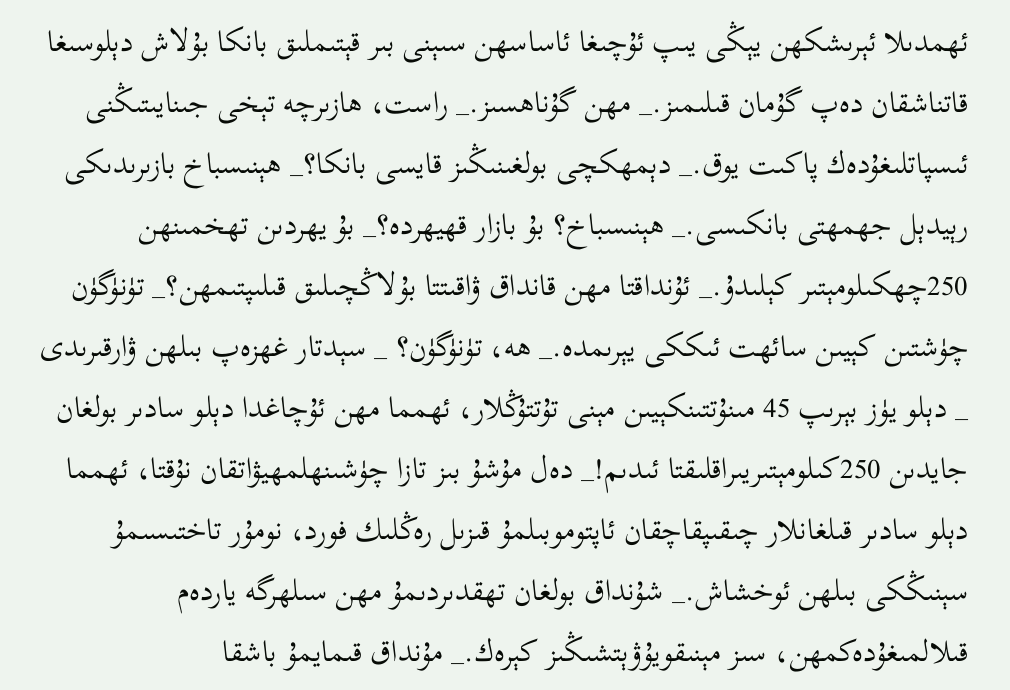ئهمدىلا ئېرىشكهن يېڭى يىپ ئۇچىغا ئاساسهن سىېنى بىر قېتىملىق بانكا بۇلاش دېلوسىغا قاتناشقان دەپ گۇمان قىلىمىز._ مهن گۇناھسىز._ راست، ھازىرچه تېخى جىنايىتىڭنى ئىسپاتلىغۇدەك پاكىت يوق._ دېمهكچى بولغىنىڭىز قايسى بانكا؟_ ھېنىسباخ بازىرىدىكى رېيدېل جهمهتى بانكىسى._ ھېنىسباخ؟ بۇ بازار قهيهردە؟_ بۇ يهردىن تهخمىنهن 250چهكىلومېتىر كېلىدۇ._ ئۇنداقتا مهن قانداق ۋاقىتتا بۇلاڭچىلىق قىلىپتىمهن؟_ تۈنۈگۈن چۈشتىن كېيىن سائهت ئىككى يېرىمدە._ ھه، تۈنۈگۈن؟ _ سېدتار غهزەپ بىلهن ۋارقىرىدى _ دېلو يۈز بېرىپ 45 مىنۇتتىنكېيىن مېنى تۇتتۇڭلار، ئهمما مهن ئۇچاغدا دېلو سادىر بولغان جايدىن 250كىلومېتىريىراقلىقتا ئىدىم!_ دەل مۇشۇ بىز تازا چۈشىنهلمهيۋاتقان نۇقتا، ئهمما دېلو سادىر قىلغانلار چىقىپقاچقان ئاپتوموبىلمۇ قىزىل رەڭلىك فورد، نومۇر تاختىسىمۇ سېنىڭكى بىلهن ئوخشاش._ شۇنداق بولغان تهقدىردىمۇ مهن سىلهرگه ياردەم قىلالمىغۇدەكمهن، سىز مېنىقويۇۋېتشىڭىز كېرەك._ مۇنداق قىمايمۇ باشقا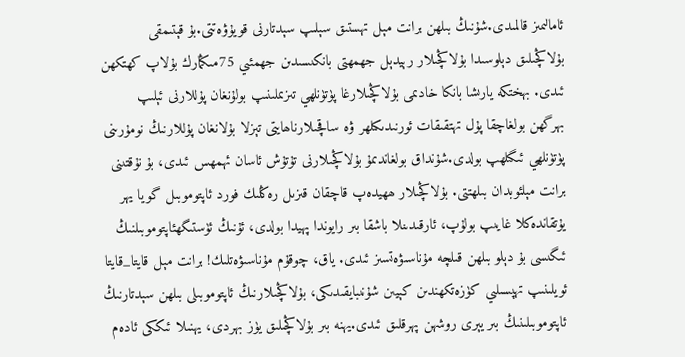ئامالىمىز قالمىدى.شۇنىڭ بىلهن برانت مېل تهستىق سېلىپ سېدتارنى قويۇۋەتتى.بۇ قېتىمقى بۇلاڭچىلىق دېلوسىدا بۇلاڭچىلار رېيدېل جهمهتى بانكىسىدىن جهمئىي 75مىڭمارك بۇلاپ كهتكهن ئىدى. بهختكه يارىشا بانكا خادىمى بۇلاڭچىلارغا پۈتۈنلهي تىزىملىنىپ بولۇنغان پۇللارنى ئېلىپ بهرگهن بولغاچقا پۇل تهتقىقات ئورنىدىكىلهر ۋە ساقچىلارناھايتى تېزلا بۇلانغان پۇللارنىڭ نومۇرىنى پۈتۈنلهي ئىگىلهپ بولدى.شۇنداق بولغاندىمۇ بۇلاڭچىلارنى تۇتۇش ئاسان ئهمهس ئىدى، بۇ نۇقتىنى برانت مېلئوبدان بىلهتتى. بۇلاڭچىلار ھهيدەپ قاچقان قىزىل رەڭلىك فورد ئاپتوموبىل گويا يهر يۇتقاندەكلا غايىپ بولۇپ، ئارقىدىنلا باشقا بىر رايوندا پهيدا بولدى، ئۇنىڭ ئۈستىگهئاپتوموبىلنىڭ ئىگىسى بۇ دېلو بىلهن قىلچه مۇناسىۋەتسىز ئىدى. ياق، چوقۇم مۇناسىۋەتلىك! برانت مېل قايتا_قايتا ئويلىنىپ تهپسىلىي كۈزەتكهندىن كېيىن شۇنىبايقىدىكى، بۇلاڭچىلارنىڭ ئاپتوموبىلى بىلهن سېدتارنىڭ ئاپتوموبىلىنىڭ بىر يېرى روشهن پهرقلىق ئىدى.يهنه بىر بۇلاڭچىلىق يۈز بهردى، يهنىلا ئىككى ئادەم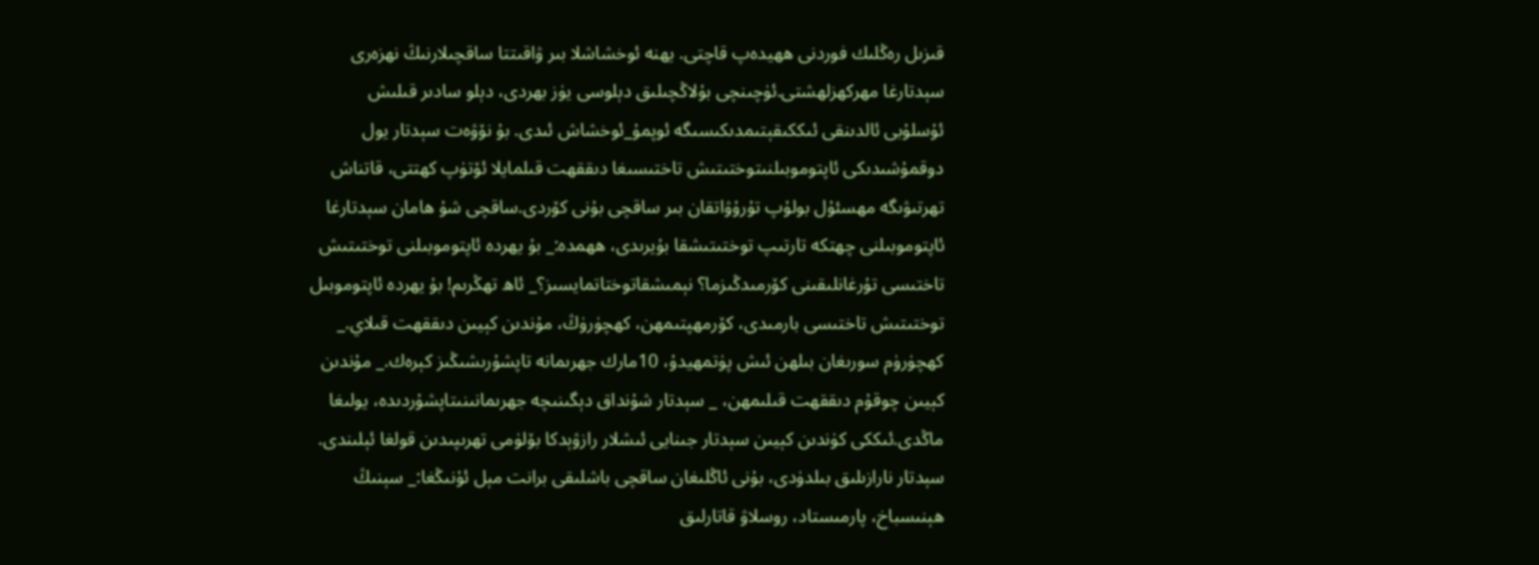قىزىل رەڭلىك فوردنى ھهيدەپ قاچتى. يهنه ئوخشاشلا بىر ۋاقىتتا ساقچىلارنىڭ نهزەرى سېدتارغا مهركهزلهشتى.ئۈچىنچى بۇلاڭچىلىق دېلوسى يۈز بهردى، دېلو سادىر قىلىش ئۇسلۇبى ئالدىنقى ئىككىقېتىمدىكىسىگه ئوپمۇ_ئوخشاش ئىدى. بۇ نۆۋەت سېدتار يول دوقمۇشىدىكى ئاپتوموبىلنىتوختىتىش تاختىسىغا دىققهت قىلمايلا ئۆتۈپ كهتتى، قاتناش تهرتىۋىگه مهسئۇل بولۇپ تۇرۇۋاتقان بىر ساقچى بۇنى كۆردى.ساقچى شۇ ھامان سېدتارغا ئاپتوموبىلنى چهتكه تارتىپ توختىتىشقا بۇيرىدى، ھهمدە:_ بۇ يهردە ئاپتوموبىلنى توختىتىش تاختىسى تۇرغانلىقىنى كۆرمىدڭىزما؟ نېمىشقاتوختاتمايسىز؟_ ئاھ تهڭرىم! بۇ يهردە ئاپتوموبىل توختىتىش تاختىسى بارمىدى، كۆرمهپتىمهن، كهچۈرۈڭ، مۇندىن كېيىن دىققهت قىلاي._ كهچۈرۈم سورىغان بىلهن ئىش پۈتمهيدۇ، 10مارك جهرىمانه تاپشۇرىشىڭىز كېرەك._ مۇندىن كېيىن چوقۇم دىققهت قىلىمهن، _ سېدتار شۇنداق دېگىنىچه جهرىمانىنىتاپشۇردىدە، يولىغا ماڭدى.ئىككى كۈندىن كېيىن سېدتار جىنايى ئىشلار رازۋېدكا بۆلۈمى تهرىپىدىن قولغا ئېلىندى. سېدتار نارازىلىق بىلدۈدى، بۇنى ئاڭلىغان ساقچى باشلىقى برانت مېل ئۇنىڭغا:_ سېنىڭ ھېنىسباخ، پارمىستاد، روسلاۋ قاتارلىق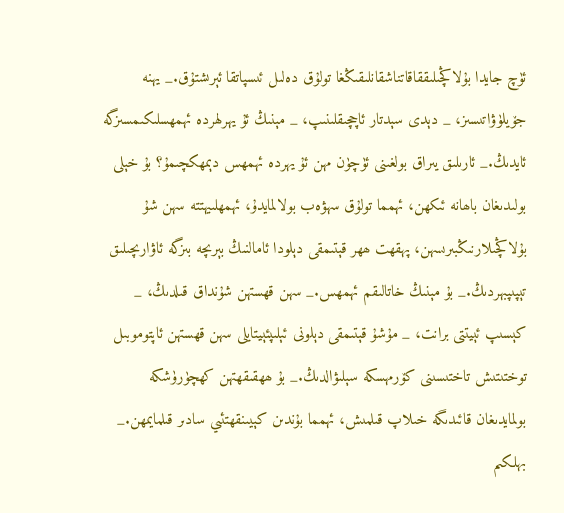ئۈچ جايدا بۇلاڭچىلىققاقاتناشقانلىقىڭغا تولۇق دەلىل ئىسپاتقا ئېرىشتۇق._ يهنه جۆيلۈۋاتىسىز، _ دېدى سېدتار ئاچچىقلىنىپ، _ مېنىڭ ئۇ يهرلهردە ئهمهسلىكىمسىزگه ئايدىڭ._ ئارىلىق يىراق بولغىنى ئۈچۈن مهن ئۇ يهردە ئهمهس دېمهكچىمۇ؟ بۇ خېلى بولىدىغان باھانه ئىكهن، ئهمما تولۇق سهۋەب بولالمايدۇ، ئهمهلىيهتته سهن شۇ بۇلاڭچىلارنىڭبىرىسهن، پهقهت ھهر قېتىمقى دېلودا ئامالنىڭ بېرىچه بىزگه ئاۋارىچىلىق تېپىپبهردىڭ._ بۇ مېنىڭ خاتالىقم ئهمهس._ سهن قهستهن شۇنداق قىلدىڭ، _ كېسىپ ئېيتتى برانت، _ مۇشۇ قېتىمقى دېلونى ئېلىپئېيتايلى سهن قهستهن ئاپتوموبىل توختىتىش تاختىسىنى كۆرمهسكه سېلىۋالدىڭ._ بۇ ھهقىقهتهن كهچۈرۈشكه بولمايدىغان قائىدىگه خىلاپ قىلمىش، ئهمما بۇندىن كېيىنقهتئىي سادىر قىلمايمهن._ بهلكىم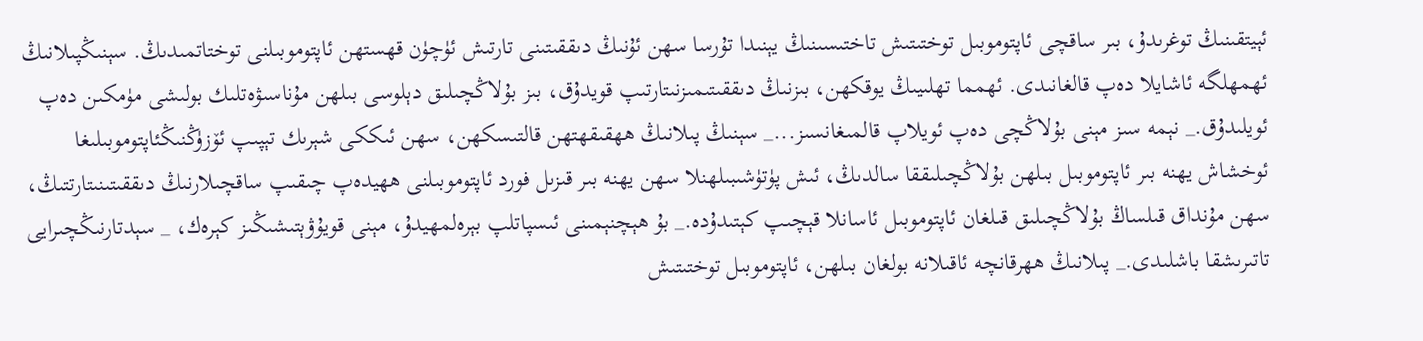ئېيتقىنىڭ توغرىدۇ، بىر ساقچى ئاپتوموبىل توختىتىش تاختىسىنىڭ يېنىدا تۇرسا سهن ئۇنىڭ دىققىتىنى تارتىش ئۈچۈن قهستهن ئاپتوموبىلنى توختاتمىدىڭ. سېنىڭپىلانىڭ ئهمهلگه ئاشايلا دەپ قالغانىدى. ئهمما تهلىيىڭ يوقكهن، بىزنىڭ دىققىتىمىزنىتارتىپ قويدۇق، بىز بۇلاڭچىلىق دېلوسى بىلهن مۇناسىۋەتلىك بولىشى مۈمكىن دەپ ئويلىدۇق._ نېمه سىز مېنى بۇلاڭچى دەپ ئويلاپ قالمىغانسىز..._ سېنىڭ پىلانىڭ ھهقىقهتهن قالتىسكهن، سهن ئىككى شېرىك تېپىپ ئۆزۈڭنىڭئاپتوموبىلىغا ئوخشاش يهنه بىر ئاپتوموبىل بىلهن بۇلاڭچىلىققا سالدىڭ، ئىش پۈتۈشىبىلهنلا سهن يهنه بىر قىزىل فورد ئاپتوموبىلنى ھهيدەپ چىقىپ ساقچىلارنىڭ دىققىتىنىتارتتىڭ، سهن مۇنداق قىلساڭ بۇلاڭچىلىق قىلغان ئاپتوموبىل ئاسانلا قېچىپ كېتىدۇدە._ بۇ ھېچنېمىنى ئىسپاتلپ بېرەلمهيدۇ، مېنى قويۇۋېتىشىڭىز كېرەك، _ سېدتارنىڭچىرايى تاتىرىشقا باشلىدى._ پىلانىڭ ھهرقانچه ئاقىلانه بولغان بىلهن، ئاپتوموبىل توختىتىش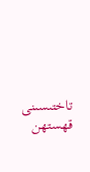تاختىسىنى قهستهن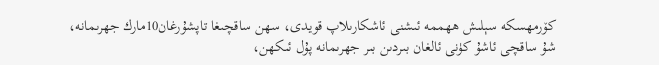كۆرمهسكه سېلىش ھهممه ئىشنى ئاشكارىلاپ قويدى، سهن ساقچىغا تاپشۇرغان10مارك جهرىمانه، شۇ ساقچى ئاشۇ كۈنى ئالغان بىردىن بىر جهرىمانه پۇل ئىكهن،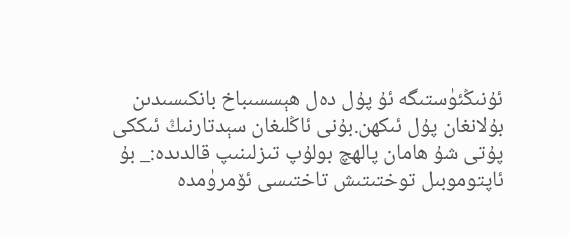ئۇنىڭئۈستىگه ئۇ پۇل دەل ھېسسىباخ بانكىسىدىن بۇلانغان پۇل ئىكهن.بۇنى ئاڭلىغان سېدتارنىڭ ئىككى پۇتى شۇ ھامان پالهچ بولۇپ تىزلىنىپ قالدىدە:_ بۇ ئاپتوموبىل توختىتىش تاختىسى ئۆمرۈمدە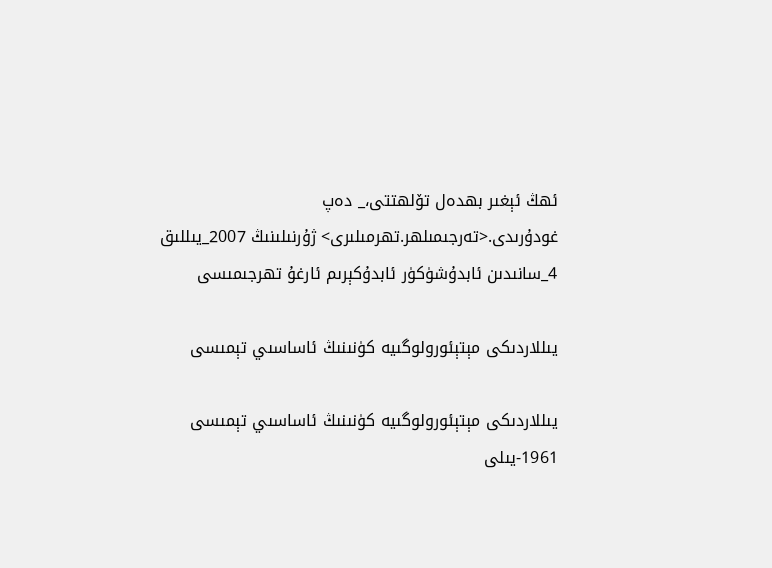ئهڭ ئېغىر بهدەل تۆلهتتى،_ دەپ غودۇرىدى.<تەرجىمىلهر.تهرمىلىرى> ژۇرنىلىنىڭ 2007_يىللىق 4_سانىدىن ئابدۇشۈكۈر ئابدۇكېرىم ئارغۇ تهرجىمىسى

يىللاردىكى مېتېئورولوگىيە كۈنىنىڭ ئاساسىي تېمىسى

يىللاردىكى مېتېئورولوگىيە كۈنىنىڭ ئاساسىي تېمىسى
1961-يىلى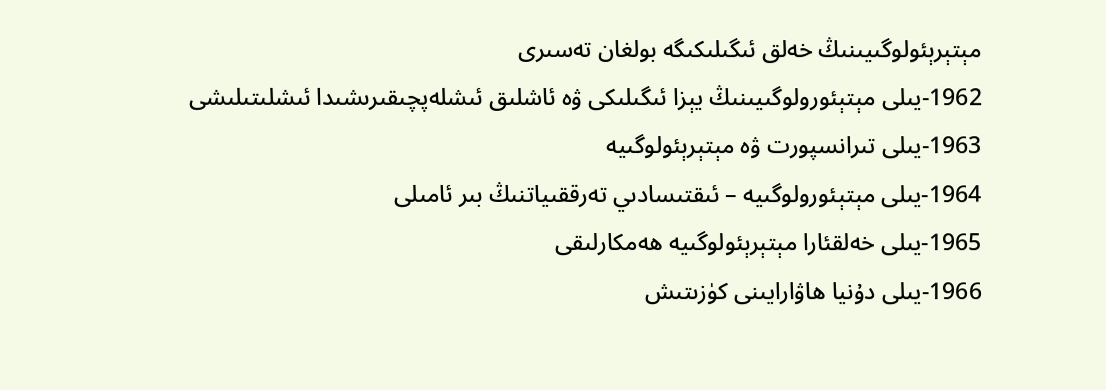مېتېرېئولوگىيىنىڭ خەلق ئىگىلىكىگە بولغان تەسىرى
1962-يىلى مېتېئورولوگىيىنىڭ يېزا ئىگىلىكى ۋە ئاشلىق ئىشلەپچىقىرىشىدا ئىشلىتىلىشى
1963-يىلى تىرانسپورت ۋە مېتېرېئولوگىيە
1964-يىلى مېتېئورولوگىيە – ئىقتىسادىي تەرققىياتنىڭ بىر ئامىلى
1965-يىلى خەلقئارا مېتېرېئولوگىيە ھەمكارلىقى
1966-يىلى دۇنيا ھاۋارايىنى كۈزىتىش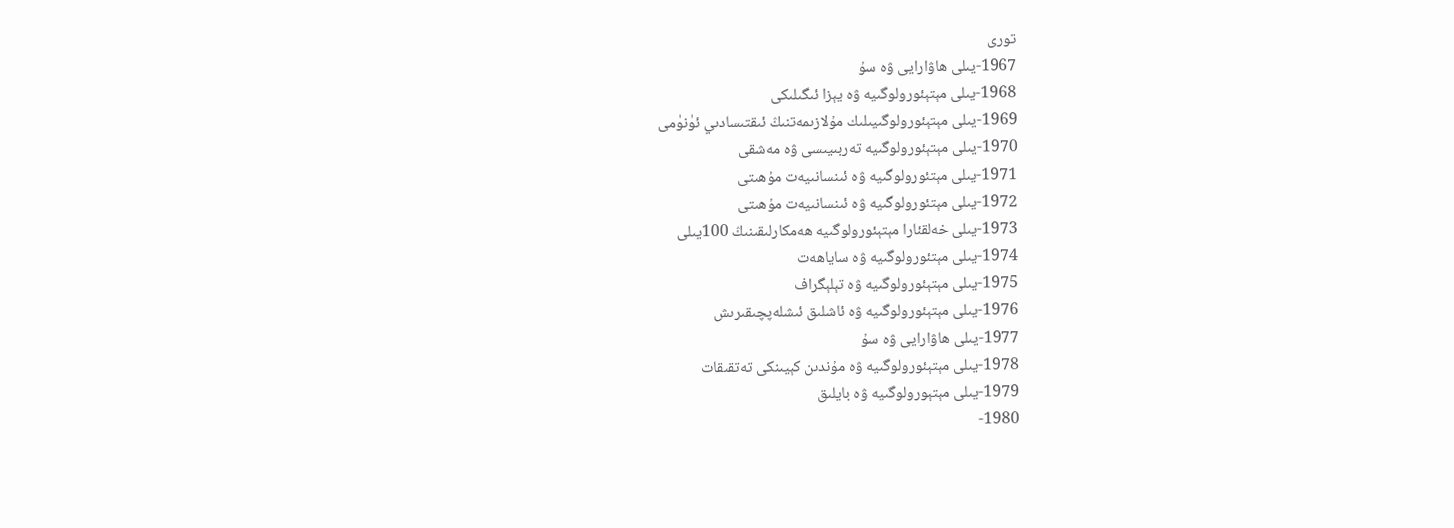تورى
1967-يىلى ھاۋارايى ۋە سۇ
1968-يىلى مېتېئورولوگىيە ۋە يېزا ئىگىلىكى
1969-يىلى مېتېئورولوگىيىلىك مۇلازىمەتنىڭ ئىقتىسادىي ئۈنۈمى
1970-يىلى مېتېئورولوگىيە تەربىيىسى ۋە مەشقى
1971-يىلى مېتئورولوگىيە ۋە ئىنسانىيەت مۇھىتى
1972-يىلى مېتئورولوگىيە ۋە ئىنسانىيەت مۇھىتى
1973-يىلى خەلقئارا مېتېئورولوگىيە ھەمكارلىقىنىڭ 100يىلى
1974-يىلى مېتئورولوگىيە ۋە ساياھەت
1975-يىلى مېتېئورولوگىيە ۋە تېلېگراف
1976-يىلى مېتېئورولوگىيە ۋە ئاشلىق ئىشلەپچىقىرىش
1977-يىلى ھاۋارايى ۋە سۇ
1978-يىلى مېتېئورولوگىيە ۋە مۇندىن كېيىنكى تەتقىقات
1979-يىلى مېتېورولوگىيە ۋە بايلىق
1980-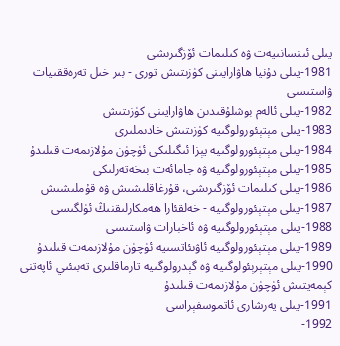يىلى ئىنسانىيەت ۋە كىلىمات ئۆزگىرىشى
1981-يىلى دۇنيا ھاۋارايىنى كۈزىتىش تورى - بىر خىل تەرەققىيات ۋاستىسى
1982-يىلى ئالەم بوشلۇقىدىن ھاۋارايىنى كۈزىتىش
1983-يىلى مېتېئورولوگىيە كۈزىتىش خادىملىرى
1984-يىلى مېتېئورولوگىيە يېزا ئىگىلىكى ئۈچۈن مۇلازىمەت قىلىدۇ
1985-يىلى مېتېئورولوگىيە ۋە جامائەت بىخەتەرلىكى
1986-يىلى كىلىمات ئۆزگىرىشى، قۇرغاقلىشىش ۋە قۇملىشىش
1987-يىلى مېتېئورولوگىيە - خەلقئارا ھەمكارلىقنىڭ ئۈلگىسى
1988-يىلى مېتېئورولوگىيە ۋە ئاخبارات ۋاستىسى
1989-يىلى مېتېئورولوگىيە ئاۋىئاتسىيە ئۈچۈن مۇلازىمەت قىلىدۇ
1990-يىلى مېتېرېئولوگىيە ۋە گېدرولوگىيە تارماقلىرى تەبىئىي ئاپەتنى كېمەيتىش ئۈچۈن مۇلازىمەت قىلىدۇ
1991-يىلى يەرشارى ئاتموسفېراسى
1992-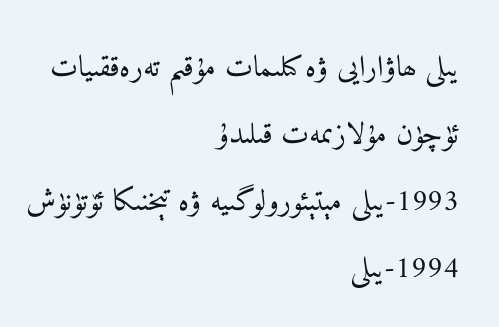يىلى ھاۋارايى ۋە كىلىمات مۇقىم تەرەققىيات ئۈچۈن مۇلازىمەت قىلىدۇ
1993-يىلى مېتېئورولوگىيە ۋە تېخنىكا ئۆتۈنۈش
1994-يىلى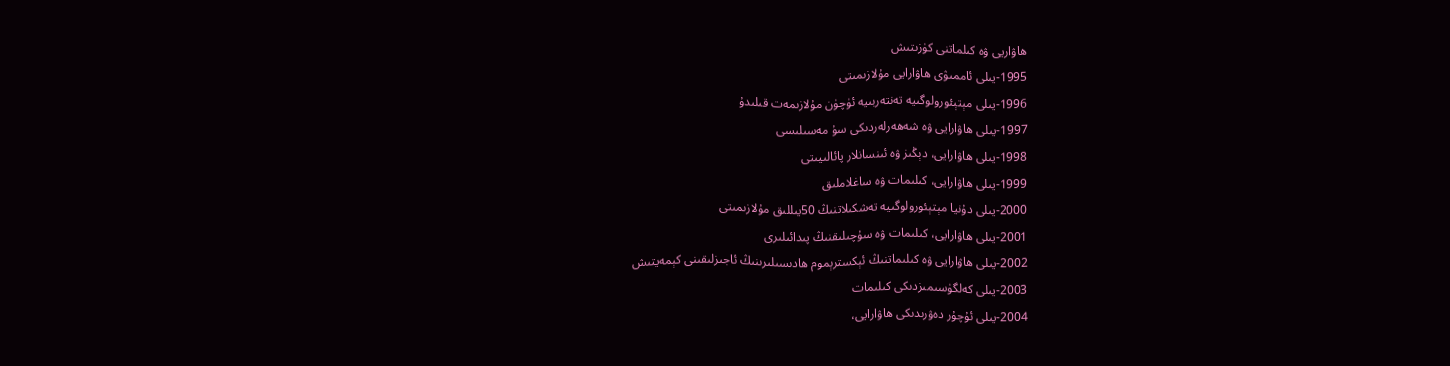ھاۋاريى ۋە كىلماتنى كۈزىتىش
1995-يىلى ئاممىۋى ھاۋارايى مۇلازىمىتى
1996-يىلى مېتېئورولوگىيە تەنتەربىيە ئۈچۈن مۇلازىمەت قىلىدۇ
1997-يىلى ھاۋارايى ۋە شەھەرلەردىكى سۇ مەسىلىسى
1998-يىلى ھاۋارايى، دېڭىز ۋە ئىنسانلار پائالىيىتى
1999-يىلى ھاۋارايى، كىلىمات ۋە ساغلاملىق
2000-يىلى دۇنيا مېتېئورولوگىيە تەشكىلاتنىڭ 50يىللىق مۇلازىمىتى
2001-يىلى ھاۋارايى، كىلىمات ۋە سۇچىلىقنىڭ پىدائىلىرى
2002-يىلى ھاۋارايى ۋە كىلىماتنىڭ ئېكسترېموم ھادىسىلىرىنىڭ ئاجىزلىقىنى كېمەيتىش
2003-يىلى كەلگۈسىمىزدىكى كىلىمات
2004-يىلى ئۇچۇر دەۋرىدىكى ھاۋارايى،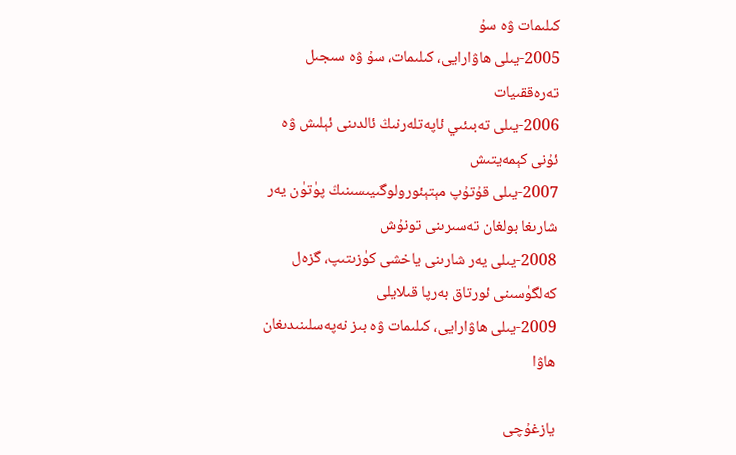كىلىمات ۋە سۇ
2005-يىلى ھاۋارايى، كىلىمات، سۇ ۋە سىجىل تەرەققىيات
2006-يىلى تەبىئىي ئاپەتلەرنىڭ ئالدىنى ئېلىش ۋە ئۇنى كېمەيتىش
2007-يىلى قۇتۇپ مېتېئورولوگىيىسىنىڭ پۈتۈن يەر شارىغا بولغان تەسىرىنى تونۇش
2008-يىلى يەر شارىنى ياخشى كۈزىتىپ، گزەل كەلگۈسىنى ئورتاق بەرپا قىلايلى
2009-يىلى ھاۋارايى، كىلىمات ۋە بىز نەپەسلىنىدىغان ھاۋا

يازغۇچى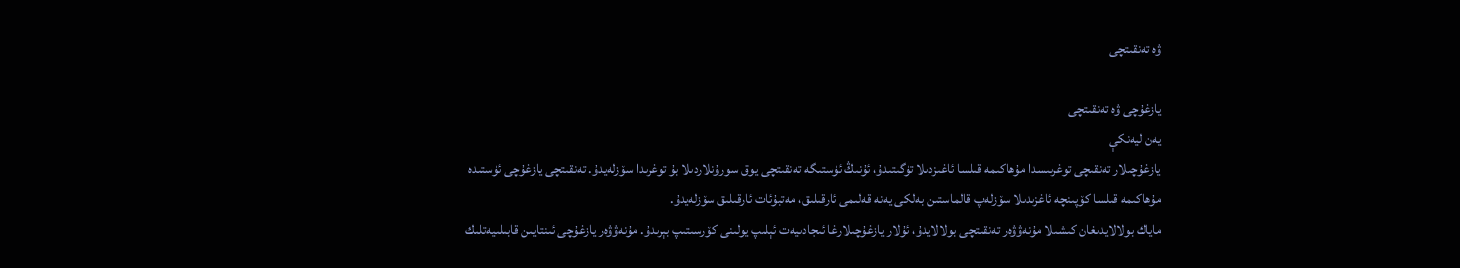ۋە تەنقىتچى

يازغۇچى ۋە تەنقىتچى
يەن ليەنكې
يازغۇچىلار تەنقىچى توغرىىسدا مۇھاكىمە قىلسا ئاغىزدىلا تۈگىتىدۇ، ئۇنىڭ ئۈستىگە تەنقىتچى يوق سورۇنلاردىلا بۇ توغرىدا سۆزلەيدۇ. تەنقىتچى يازغۇچى ئۈستىدە مۇھاكىمە قىلسا كۆپىنچە ئاغزىدىلا سۆزلەپ قالماستىن بەلكى يەنە قەلىمى ئارقىلىق، مەتبۇئات ئارقىلىق سۆزلەيدۇ.
ماياك بولالايدىغان كىشىلا مۇنەۋۋەر تەنقىتچى بولالايدۇ، ئۇلار يازغۇچىلارغا ئىجادىيەت ئېلىپ يولىنى كۆرسىتىپ بېرىدۇ. مۇنەۋۋەر يازغۇچى ئىنتايىن قابىلىيەتلىك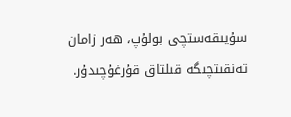سۇيىقەستچى بولۇپ، ھەر زامان تەنقىتچىگە قىلتاق قۇرغۇچىدۇر.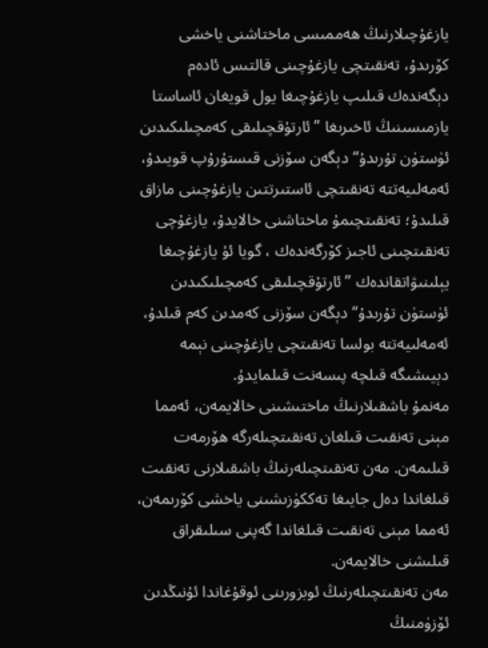يازغۇچىلارنىڭ ھەممىسى ماختاشنى ياخشى كۆرىدۇ، تەنقىتچى يازغۇچىنى قالتىس ئادەم دېگەندەك قىلىپ يازغۇچىغا يول قويغان ئاساستا يازمىسىنىڭ ئاخىرىغا ”ئارتۇقچىلىقى كەمچىلىكىدىن ئۈستۈن تۇرىدۇ“ دېگەن سۆزنى قىستۇرۇپ قويىدۇ، ئەمەلىيەتتە تەنقىتچى ئاستىرتتىن يازغۇچىنى مازاق قىلىدۇ؛ تەنقىتچىمۇ ماختاشنى خالايدۇ، يازغۇچى تەنقىتچىنى ئاجىز كۆرگەندەك ، گويا ئۇ يازغۇچىغا يېلىنىۋاتقاندەك ”ئارتۇقچىلىقى كەمچىلىكىدىن ئۈستۈن تۇرىدۇ“ دېگەن سۆزنى كەمدىن كەم قىلدۇ، ئەمەلىيەتتە بولسا تەنقىتچى يازغۇچىنى نېمە دېيىشىگە قىلچە پىسەنت قىلمايدۇ.
مەنمۇ باشقىلارنىڭ ماختىشىنى خالايمەن، ئەمما مېنى تەنقىت قىلغان تەنقىتچىلەرگە ھۆرمەت قىلىمەن. مەن تەنقىتچىلەرنىڭ باشقىلارنى تەنقىت قىلغاندا دەل جايىغا تەككۈزىشىنى ياخشى كۆرىمەن، ئەمما مېنى تەنقىت قىلغاندا گەپنى سىلىقراق قىلىشنى خالايمەن.
مەن تەنقىتچىلەرنىڭ ئوبزورىنى ئوقۇغاندا ئۇنىڭدىن ئۆزۈمنىڭ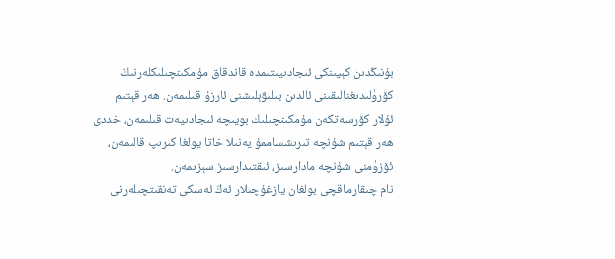بۇنىڭدىن كېيىنكى ئىجادىيىتىمدە قاندقاق مۇمكىنچىلىكلەرنىڭ كۆرۈلىدىغنالىقىنى ئالدىن بىلىۋېلىشنى ئارزۇ قىلىمەن. ھەر قېتىم ئۇلار كۆرسەتكەن مۇمكىنچىلىك بويىچە ئىجادىيەت قىلىمەن، خددى ھەر قېتىم شۇنچە تىرىشساممۇ يەنىلا خاتا يولغا كىرىپ قالىمەن، ئۆزۈمنى شۇنچە مادارسىز، ئىقتىدارسىز سېزىمەن.
نام چىقارماقچى بولغان يازغۇچىلار ئەڭ ئەسكى تەنقىتچىلەرنى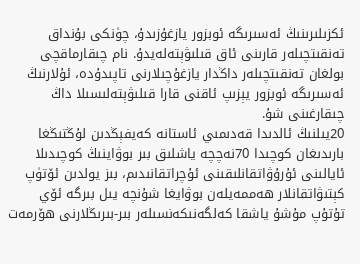ئكزىلىرىنىڭ ئەسىرىگە ئوبزور يازغۇزىدۇ، چۈنكى بۇنداق تەنقىتچىلەر قارىنى ئاق قىلىۋېتەلەيدۇ. نام چىقارماقچى بولغان تەنقىتچىلەر داڭدار يازغۇچىلارنى تاپىدۇدە، ئۇلارنىڭ ئەسىرىگە ئوبزور يېزىپ ئاقنى قارا قىلىۋېتەلىسىلا داڭ چىقارغىنى شۇ.
20يىلنىڭ ئالدىدا قەدىمىي ئاستانە كەيفېڭدىن لۇڭتىڭغا بارىدىغان كوچىدا 70نەچچە ياشلىق بىر بوۋاينىڭ كوچىدىلا ئايالىنى ئۇرۇۋاتقانلىقىنى ئۇچراتقانىدىم، بىز يولدىن ئۆتۈپ كېتىۋاتقانلار ھەممەيلەن بوۋايغا شۇنچە يىل بىرگە ئۆي تۇتۇپ مۇشۇ ياشقا كەلگەنىكەنسىلەر بىر-بىرىڭلارنى ھۆرمەت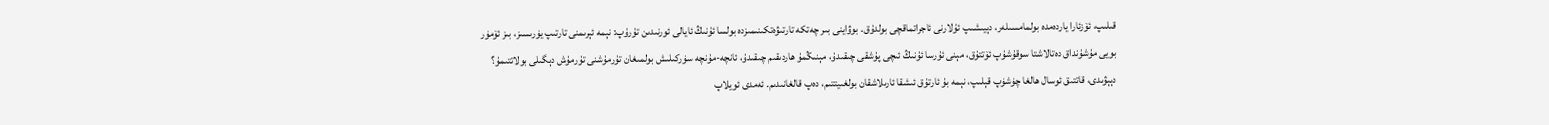قىلىپ، ئۆزئارا ياردەمدە بولمامسىلەر، دېيىشىپ ئۇلارنى ئاجراتماقچى بولدۇق. بوۋاينى بىر چەتكە تارتىۋەتكىنىمىزدە بولسا ئۇنىڭ ئايالى ئورنىدىن تۇرۇپ: نېمە ئېرىمنى تارتىپ يۈرىسىز، بىز ئۆمۈر بويى مۇشۇنداق دەتالاشتا سوقۇشۇپ ئۆتتۇق، مېنى ئۇرسا ئۇنىڭ ئىچى پۇشقى چىقىدۇ، مېنىڭمۇ ھاردىقىم چىقىدۇ، ئانچە-مۇنچە سۈركىلىش بولمىغان تۇرمۇشنى تۇرمۇش دېگىلى بولاتتىمۇ؟ دېېۋىدى، قاتتىق ئوسال ھالغا چۈشۈپ قېلىپ، نېمە بۇ ئارتۇق ئىشقا ئارىلاشقان بولغىيتتىم، دەپ قالغانىدىم. ئەمدى ئويلاپ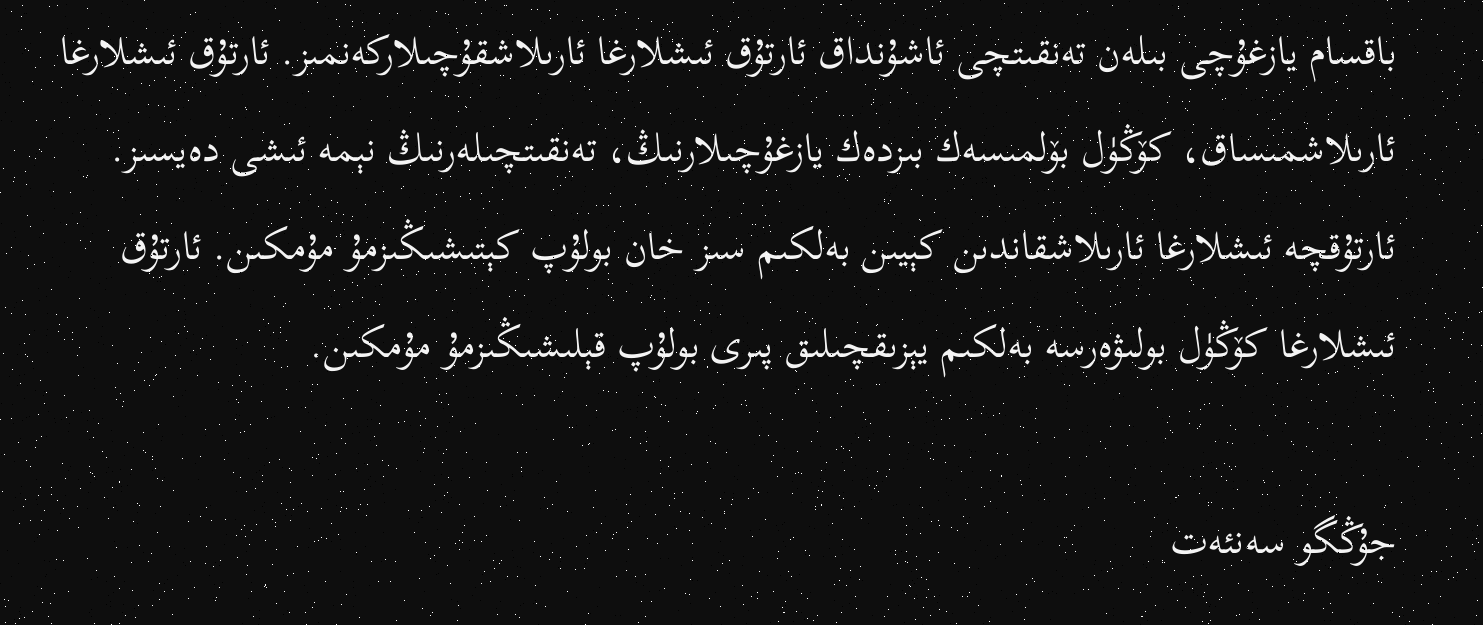باقسام يازغۇچى بىلەن تەنقىتچى ئاشۇنداق ئارتۇق ئىشلارغا ئارىلاشقۇچىلاركەنمىز. ئارتۇق ئىشلارغا ئارىلاشمىساق، كۆڭۈل بۆلمىسەك بىزدەك يازغۇچىلارنىڭ، تەنقىتچىلەرنىڭ نېمە ئىشى دەيسىز. ئارتۇقچە ئىشلارغا ئارىلاشقاندىن كېيىن بەلكىم سىز خان بولۇپ كېتىشىڭىزمۇ مۇمكىن. ئارتۇق ئىشلارغا كۆڭۈل بولىۋەرسە بەلكىم يېزىقچىلىق پىرى بولۇپ قېلىشىڭىزمۇ مۇمكىن.

جۇڭگو سەنئەت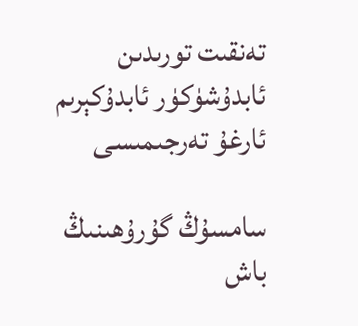تەنقىت تورىدىن ئابدۇشۈكۈر ئابدۇكېرىم ئارغۇ تەرجىمىسى

سامسۇڭ گۇرۇھىنىڭ باش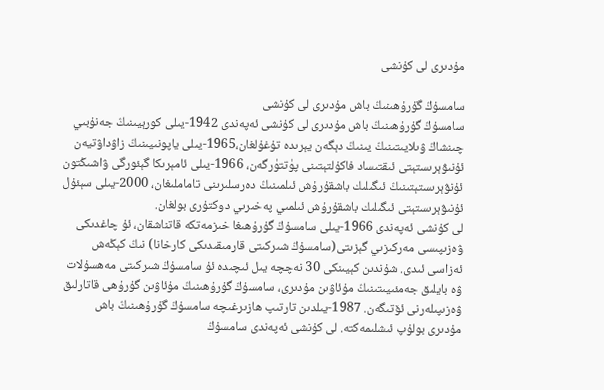مۇدىرى لى كۇنشى

سامسۇڭ گۇرۇھىنىڭ باش مۇدىرى لى كۇنشى
سامسۇڭ گۇرۇھىنىڭ باش مۇدىرى لى كۇنشى ئەپەندى 1942-يىلى كورېيىنىڭ جەنۇبىي چىنشاڭ ۋىلايىتىنىڭ يىنىڭ دېگەن يېرىدە تۇغۇلغان،1965-يىلى ياپونىيىنىڭ زاۋداۋتيەن ئۇنىۋېرىستېتى ئىقتىساد فاكۇلتېتىنى پۈتتۈرگەن، 1966-يىلى ئامېرىكا گېئورگى ۋاشىڭتون ئۇنۋېرىستېتىنىڭ ئىگىلىك باشقۇرۇش ئىلمىنىڭ دەرسلىرىنى تاماملىغان، 2000-يىلى سېئۇل ئۇنىۋېرىستېتى ئىگىلىك باشقۇرۇش ئىلمىي پەخىرىي دوكتۇرى بولغان.
لى كۇنشى ئەپەندى 1966-يىلى سامسۇڭ گۇرۇھىغا خىزمەتكە قاتناشقان، ئۇ چاغدىكى ۋەزىپىسى مەركىزىي گېزىتى(سامسۇڭ شىركىتى قارمىقىدىكى كارخانا) نىڭ كېڭەش ئەزاسى ئىدى. شۇندىن كېيىنكى 30 نەچچە يىل ئىچىدە ئۇ سامسۇڭ شىركىتى مەھسۇلات ۋە بايلىق جەمئىيىتىنىڭ مۇئاۋىن مۇدىرى، سامسۇڭ گۇرۇھىنىڭ مۇئاۋىن گۇرۇھى قاتارلىق ۋەزىپىلەرنى ئۆتىگەن. 1987-يىلدىن تارتىپ ھازىرغىچە سامسۇڭ گۇرۇھىنىڭ باش مۇدىرى بولۇپ ئىشلىمەكتە. لى كۇنشى ئەپەندى سامسۇڭ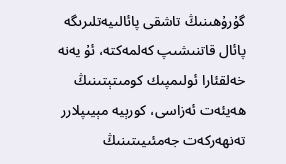گۇرۇھىنىڭ تاشقى پائالىيەتلىرىگە پائال قاتنىشىپ كەلمەكتە، ئۇ يەنە خەلقئارا ئولىمپىك كومىتېتىنىڭ ھەيئەت ئەزاسى، كورېيە مېيىپلارر تەنھەركەت جەمئىيىتىنىڭ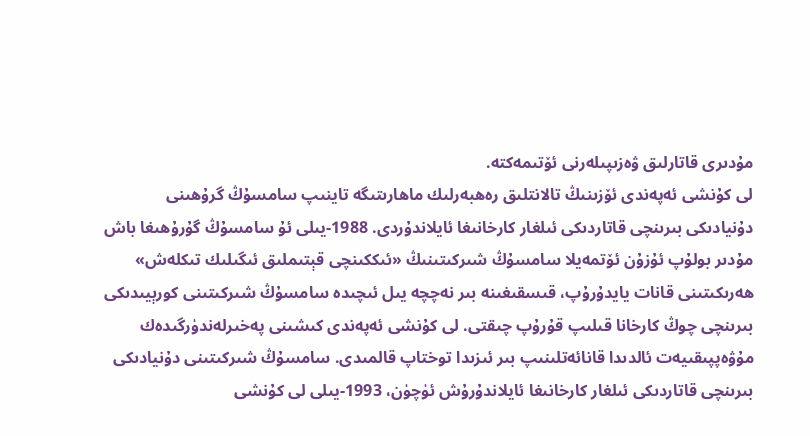مۇدىرى قاتارلىق ۋەزىپىلەرنى ئۆتىمەكتە.
لى كۇنشى ئەپەندى ئۆزىنىڭ تالانتلىق رەھبەرلىك ماھارىتىگە تاينىپ سامسۇڭ گرۇھىنى دۇنيادىكى بىرىنچى قاتاردىكى ئىلغار كارخانىغا ئايلاندۇردى. 1988-يىلى ئۇ سامسۇڭ گۇرۇھىغا باش مۇدىر بولۇپ ئۇزۇن ئۆتمەيلا سامسۇڭ شىركىتىنىڭ «ئىككىنچى قېتىملىق ئىگىلىك تىكلەش» ھەرىكىتىنى قانات يايدۇرۇپ، قىسقىغىنە بىر نەچچە يىل ئىچىدە سامسۇڭ شىركىتىنى كورېيىدىكى بىرىنچى چوڭ كارخانا قىلىپ قۇرۇپ چىقتى. لى كۇنشى ئەپەندى كىشىنى پەخىرلەندۈرگىدەك مۇۋەپپىقىيەت ئالدىدا قانائەتلىنىپ بىر ئىزىدا توختاپ قالمىدى. سامسۇڭ شىركىتىنى دۇنيادىكى بىرىنچى قاتاردىكى ئىلغار كارخانىغا ئايلاندۇرۇش ئۈچۈن، 1993-يىلى لى كۇنشى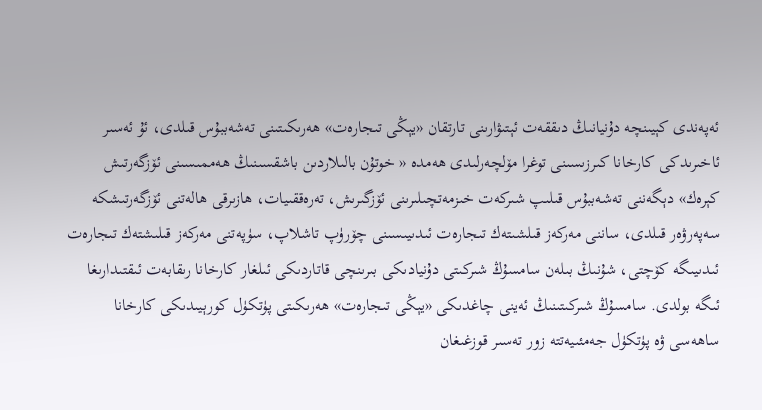ئەپەندى كېيىنچە دۇنيانىڭ دىققەت ئېتىۋارىنى تارتقان «يېڭى تىجارەت» ھەرىكىتىنى تەشەببۇس قىلدى، ئۇ ئەسىر ئاخىرىدكى كارخانا كىرزىسىنى توغرا مۆلچەرلىدى ھەمدە « خوتۇن بالىلاردىن باشقسىنىڭ ھەممىسىنى ئۆزگەرتىش كېرەك» دېگەننى تەشەببۇس قىلىپ شىركەت خىزمەتچىلىرىنى ئۆزگىرىش، تەرەققىيات، ھازىرقى ھالەتنى ئۆزگەرتىشكە سەپەرۋەر قىلدى، ساننى مەركەز قىلشىتەك تىجارەت ئىدىيىسىنى چۆرۈپ تاشلاپ، سۈپەتنى مەركەز قىلىشتەك تىجارەت ئىدىيىگە كۆچتى، شۇنىڭ بىلەن سامسۇڭ شىركىتى دۇنيادىكى بىرىنچى قاتاردىكى ئىلغار كارخانا رىقابەت ئىقتىدارىغا ئىگە بولدى. سامسۇڭ شىركىتىنىڭ ئەينى چاغدىكى «يېڭى تىجارەت» ھەرىكىتى پۈتكۈل كورېيىدىكى كارخانا ساھەسى ۋە پۈتكۈل جەمئىيەتتە زور تەسىر قوزغىغان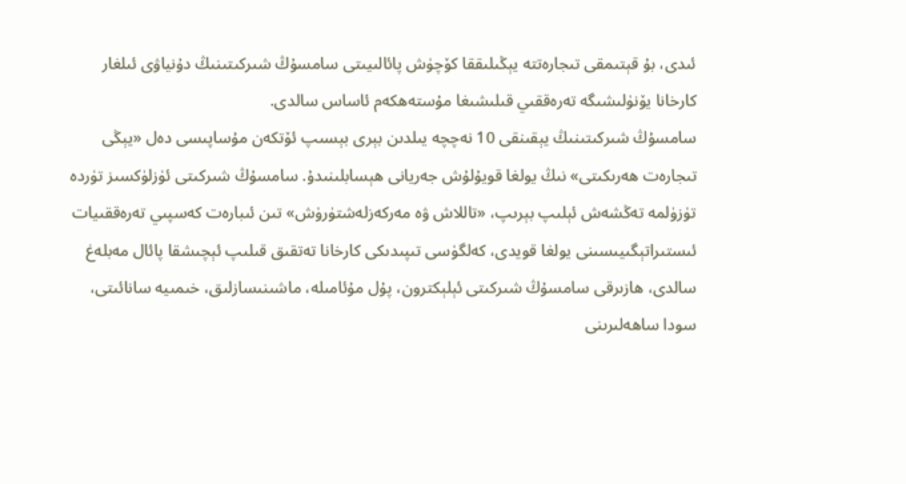ئىدى، بۇ قېتىمقى تىجارەتتە يېڭىلىققا كۆچۈش پائالىيىتى سامسۇڭ شىركىتىنىڭ دۇنياۋى ئىلغار كارخانا يۆنۈلىشىگە تەرەققىي قىلىشىغا مۇستەھكەم ئاساس سالدى.
سامسۇڭ شىركىتىنىڭ يېقىنقى 10 نەچچە يىلدىن بېرى بېسىپ ئۆتكەن مۇساپىسى دەل «يېڭى تىجارەت ھەرىكىتى» نىڭ يولغا قويۇلۇش جەريانى ھېسابلىنىدۇ. سامسۇڭ شىركىتى ئۈزلۈكسىز تۈردە تۈزۈلمە تەڭشەش ئېلىپ بېرىپ، «تاللاش ۋە مەركەزلەشتۈرۈش» تىن ئىبارەت كەسپىي تەرەققىيات ئىستىراتېگىيىسىنى يولغا قويدى، كەلگۈسى تىپىدىكى كارخانا تەتقىق قىلىپ ئېچىشقا پائال مەبلەغ سالدى، ھازىرقى سامسۇڭ شىركىتى ئېلېكترون، پۇل مۇئامىلە، ماشىنىسازلىق، خىمىيە سانائىتى، سودا ساھەلىرىنى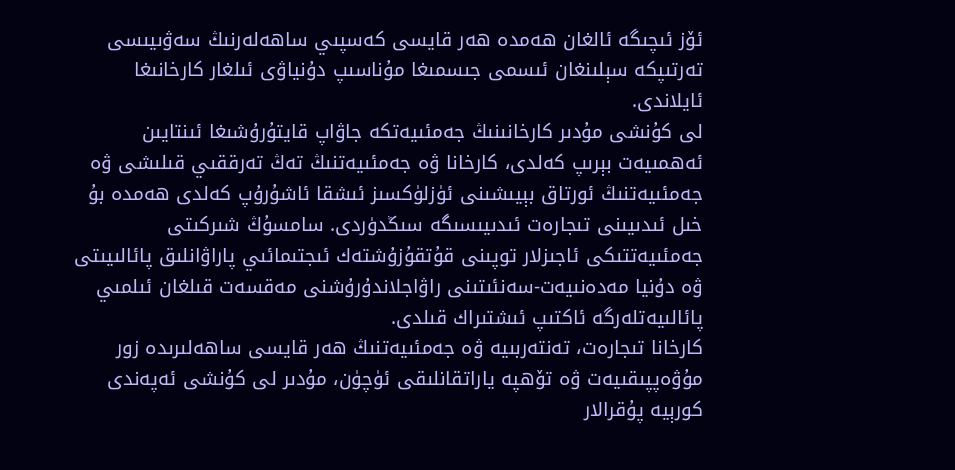ئۆز ئىچىگە ئالغان ھەمدە ھەر قايسى كەسپىي ساھەلەرنىڭ سەۋىيىسى تەرتىپكە سېلىنغان ئىسمى جىسمىغا مۇناسىپ دۇنياۋى ئىلغار كارخانىغا ئايلاندى.
لى كۇنشى مۇدىر كارخانىنىڭ جەمئىيەتكە جاۋاپ قايتۇرۇشىغا ئىنتايىن ئەھمىيەت بېرىپ كەلدى، كارخانا ۋە جەمئىيەتنىڭ تەڭ تەرققىي قىلىشى ۋە جەمئىيەتنىڭ ئورتاق بېيىشىنى ئۈزلۈكسىز ئىشقا ئاشۇرۇپ كەلدى ھەمدە بۇ خىل ئىدىيىنى تىجارەت ئىدىيىسىگە سىڭدۈردى. سامسۇڭ شىركىتى جەمئىيەتتىكى ئاجىزلار توپىنى قۇتقۇزۇشتەك ئىجتىمائىي پاراۋانلىق پائالىيىتى ۋە دۇنيا مەدەنىيەت-سەنئىتىنى راۋاجلاندۇرۇشنى مەقسەت قىلغان ئىلمىي پائالىيەتلەرگە ئاكتىپ ئىشتىراك قىلدى.
كارخانا تىجارەت، تەنتەربىيە ۋە جەمئىيەتنىڭ ھەر قايسى ساھەلىرىدە زور مۇۋەپپىقىيەت ۋە تۆھپە ياراتقانلىقى ئۈچۈن، مۇدىر لى كۇنشى ئەپەندى كورېيە پۇقرالار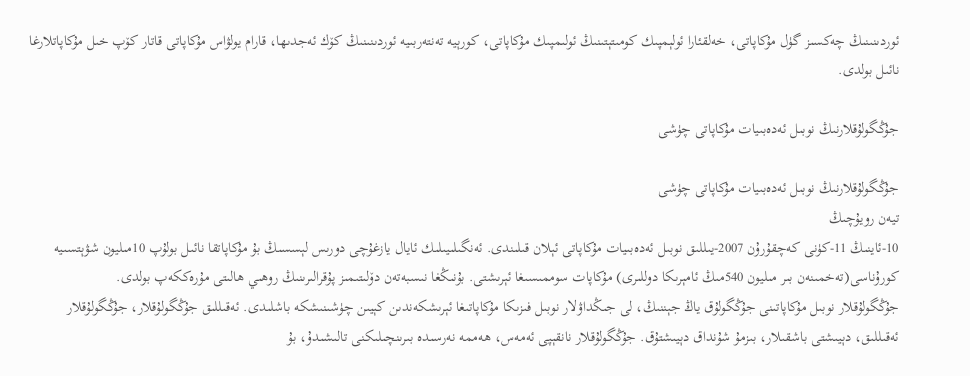ئوردىنىنىڭ چەكسىز گۈل مۇكاپاتى، خەلقئارا ئولېمپىك كومىتېتىنىڭ ئولىمپىك مۇكاپاتى، كورېيە تەنتەربىيە ئوردىنىنىڭ كۆك ئەجدىھا، قارام يولۋاس مۇكاپاتى قاتار كۆپ خىل مۇكاپاتلارغا نائىل بولدى.

جۇڭگولۇقلارنىڭ نوبىل ئەدەبىيات مۇكاپاتى چۈشى

جۇڭگولۇقلارنىڭ نوبىل ئەدەبىيات مۇكاپاتى چۈشى
تيەن رويۇچىڭ
10-ئاينىڭ 11-كۈنى كەچقۇرۇن 2007-يىللىق نوبىل ئەدەبىيات مۇكاپاتى ئېلان قىلىندى. ئەنگىلىيىلىك ئايال يازغۇچى دورىس لېسسىڭ بۇ مۇكاپاتقا نائىل بولۇپ 10مىليون شۋېتسىيە كورۇناسى(تەخمىنەن بىر مىليون 540مىڭ ئامېرىكا دوللىرى) مۇكاپات سوممىسىغا ئېرىشتى. بۇنىڭغا نىسبەتەن دۆلىتىمىز پۇقرالىرىنىڭ روھىي ھالىتى مۇرەككەپ بولدى.
جۇڭگولۇقلار نوبىل مۇكاپاتىنى جۇڭگولۇق ياڭ جېننىڭ، لى جىڭداۋلار نوبىل فىزىكا مۇكاپاتىغا ئېرىشكەندىن كېيىن چۈشىنىشكە باشلىدى. ئەقىللىق جۇڭگولۇقلار، جۇڭگولۇقلار ئەقىللىق، دېيىشتى باشقىلار، بىزمۇ شۇنداق دېيىشتۇق. جۇڭگولۇقلار نانقېپى ئەمەس، ھەممە نەرسىدە بىرىنچىلىكنى تالىشىدۇ، بۇ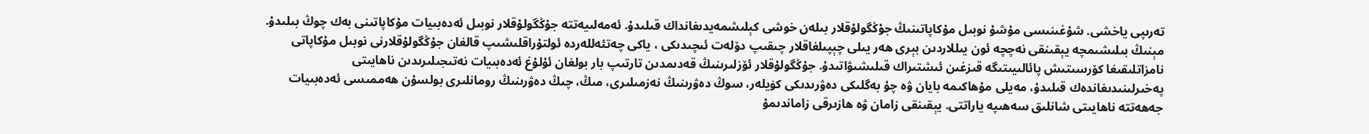تەرىپى ياخشى. شۇغىنىسى مۇشۇ نوبىل مۇكاپاتىنىڭ جۇڭگولۇقلار بىلەن خوشى كېلىشمەيدىغانداك قىلىدۇ. ئەمەلىيەتتە جۇڭگولۇقلار نوبىل ئەدەبىيات مۇكاپاتىنى بەك چوڭ بىلىدۇ. مېنىڭ بىلىشىمچە يېقىنقى نەچچە ئون يىللاردىن بېرى ھەر يىلى چېپىلغاقلار چىقىپ دۆلەت ئىچىدىكى ، ياكى چەتئەللەردە ئولتۇراقلىشىپ قالغان جۇڭگولۇقلارنى نوبىل مۇكاپاتى نامزاتلىقىغا كۆرسىتىش پائالىيىتىگە قىزغىن ئىشتىراك قىلىشىۋاتىدۇ. جۇڭگولۇقلار ئۆزلىرىنىڭ قەدىمدىن تارتىپ بار بولغان ئۇلۇغ ئەدەبىيات نەتىجىلىرىدىن ناھايىتى پەخىرلىنىدىغاندەك قىلىدۇ، مەيلى مۇھاكىمە بايان ۋە چۇ بەگلىكى دەۋرىدىكى كۈيلەر، سوڭ دەۋرىنىڭ نەزمىلىرى، مىڭ، چىڭ دەۋرىنىڭ رومانلىرى بولسۇن ھەممىسى ئەدەبىيات جەھەتتە ناھايىتى شانلىق سەھىپە ياراتتى. يېقىنقى زامان ۋە ھازىرقى زاماندىمۇ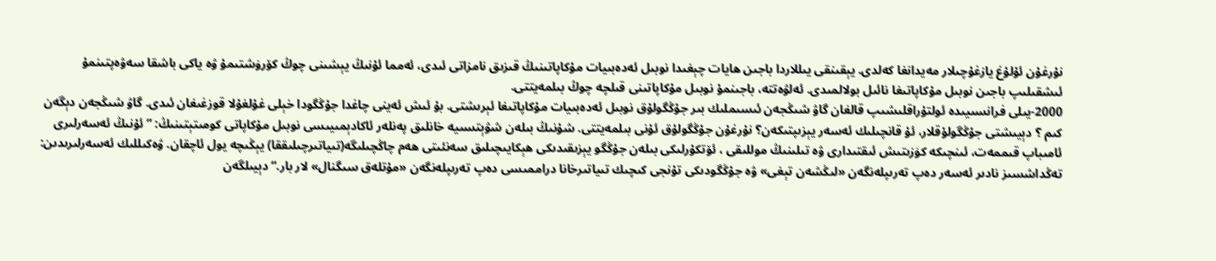نۇرغۇن ئۇلۇغ يازغۇچىلار مەيدانغا كەلدى. يېقىنقى يىللاردا باجىن ھايات چېغىدا نوبىل ئەدەبىيات مۇكاپاتىنىڭ قىزىق نامزاتى ئىدى، ئەمما ئۇنىڭ يېشىنى چوڭ كۆرۈشتىمۇ ۋە ياكى باشقا سەۋەپتىنمۇ ئىشقىلىپ باجىن نوبىل مۇكاپاتىغا نائىل بولالمىدى. ئەلۋەتتە، باجىنمۇ نوبىل مۇكاپاتىنى قىلچە چوڭ بىلمەيتتى.
2000-يىلى فرانسىيىدە ئولتۇراقلىشىپ قالغان گاۋ شىڭجەن ئىسىملىك بىر جۇڭگولۇق نوبىل ئەدەبىيات مۇكاپاتىغا ئېرىشتى. بۇ ئىش ئەينى چاغدا جۇڭگودا خېلى غۇلغۇلا قوزغىغان ئىدى. گاۋ شىڭجەن دېگەن كىم ؟ دېيىشتى جۇڭگولۇقلار، ئۇ قانچىلىك ئەسەر يېزىپتىكەن؟ نۇرغۇن جۇڭگولۇق ئۇنى بىلمەيتتى. شۇنىڭ بىلەن شۋېتسىيە خانلىق پەنلەر ئاكادېمىيىسى نوبىل مۇكاپاتى كومىتېتىنىڭ: ” ئۇنىڭ ئەسەرلىرى ئامىباپ قىممەت، ئىنچىكە كۈزىتىش ئىقتىدارى ۋە تىلىنىڭ موللىقى ، ئۆتكۇرلىكى بىلەن جۇڭگو يېزىقىدىكى ھېكايىچىلىق سەنئىتى ھەم چاڭچىلىگە(تىياتىرچىلىققا) يېڭىچە يول ئاچقان. ۋەكىللىك ئەسەرلىرىدىن: تەڭداشسىز نادىر ئەسەر دەپ تەرىپلەنگەن «لىڭشەن تېغى» ۋە جۇڭگودىكى تۇنجى كىچىك تىياتىرخانا دراممىسى دەپ تەرىپلەنگەن «مۇتلەق سىگنال» لار بار.“ دېيىلگەن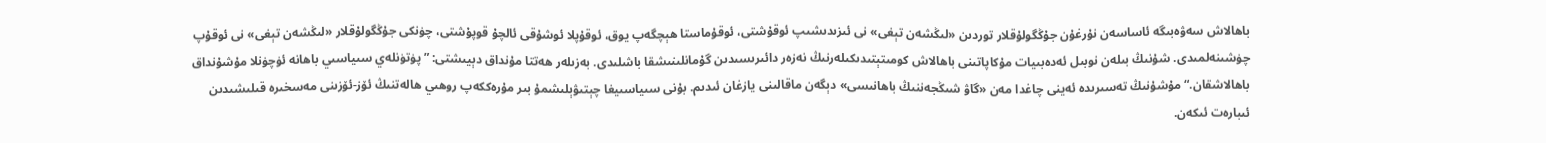باھالاش سەۋەبىگە ئاساسەن نۇرغۇن جۇڭگولۇقلار توردىن «لىڭشەن تېغى» نى ئىزىدىشىپ ئوقۇشتى، ئوقۇماستا ھېچگەپ يوق، ئوقۇپلا ئوشۇقى ئالچۇ قوپۇشتى، چۈنكى جۇڭگولۇقلار «لىڭشەن تېغى» نى ئوقۇپ چۈشىنەلمىدى. شۇنىڭ بىلەن نوبىل ئەدەبىيات مۇكاپاتىنى باھالاش كومىتېتىدىكىلەرنىڭ نەزەر دائىرىسىدىن گۇمانلىنىشقا باشلىدى. بەزىلەر ھەتتا مۇنداق دېيىشتى: ” پۈتۈنلەي سىياسىي باھانە ئۈچۈنلا مۇشۇنداق باھالاشقان.“ مۇشۇنىڭ تەسىرىدە ئەينى چاغدا مەن «گاۋ شىڭجەننىڭ باھانىسى» دېگەن ماقالىنى يازغان ئىدىم. بۇنى سىياسىيغا چېتىۋېلىشمۇ بىر مۇرەككەپ روھىي ھالەتنىڭ ئۆز-ئۆزىنى مەسخىرە قىلىشىدىن ئىبارەت ئىكەن.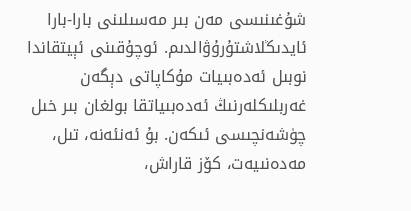شۇغىنىسى مەن بىر مەسىلىنى بارا-بارا ئايدىڭلاشتۇرۇۋالدىم. ئوچۇقىنى ئېيتقاندا نوبىل ئەدەبىيات مۇكاپاتى دېگەن غەربلىكلەرنىڭ ئەدەبىياتقا بولغان بىر خىل چۈشەنچىسى ئىكەن. بۇ ئەنئەنە، تىل، مەدەنىيەت، كۆز قاراش،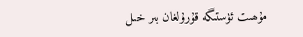مۇھىت ئۈستىگە قۇرۇلغان بىر خىل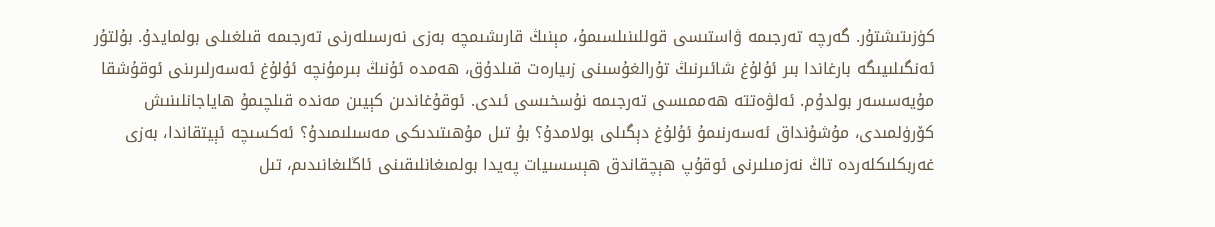كۈزىتىشتۇر. گەرچە تەرجىمە ۋاستىسى قوللىنىلسىمۇ، مېنىڭ قارىشىمچە بەزى نەرسىلەرنى تەرجىمە قىلغىلى بولمايدۇ. بۇلتۇر ئەنگىلىيىگە بارغاندا بىر ئۇلۇغ شائىرنىڭ تۇرالغۇسىنى زىيارەت قىلدۇق، ھەمدە ئۇنىڭ بىرمۇنچە ئۇلۇغ ئەسەرلىرىنى ئوقۇشقا مۇيەسسەر بولدۇم. ئەلۋەتتە ھەممىسى تەرجىمە نۇسخىسى ئىدى. ئوقۇغاندىن كېيىن مەندە قىلچىمۇ ھاياجانلىنىش كۆرۈلمىدى، مۇشۇنداق ئەسەرنىمۇ ئۇلۇغ دېگىلى بولامدۇ؟ بۇ تىل مۇھىتىدىكى مەسىلىمىدۇ؟ ئەكسىچە ئېيتقاندا، بەزى غەربكلىكلەردە تاڭ نەزمىلىرنى ئوقۇپ ھېچقاندق ھېسسىيات پەيدا بولمىغانلىقىنى ئاڭلىغانىدىم، تىل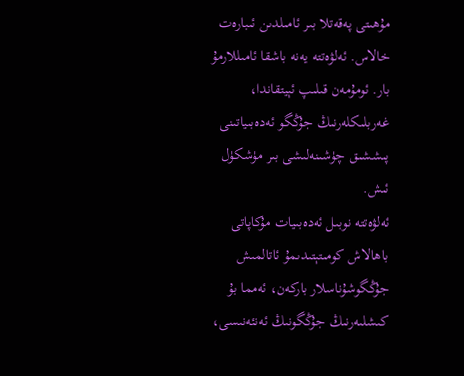مۇھىتى پەقەتلا بىر ئامىلدىن ئىبارەت خالاس. ئەلۋەتتە يەنە باشقا ئامىللارمۇ بار. ئومۇمەن قىلىپ ئېيتقاندا، غەربلىكلەرنىڭ جۇڭگو ئەدەبىياتىنى پىششىق چۈشىنەلىشى بىر مۈشكۈل ئىش.
ئەلۋەتتە نوبىل ئەدەبىيات مۇكاپاتى باھالاش كومىتېتىدىمۇ ئاتالمىش جۇڭگوشۇناسلار باركەن، ئەمما بۇ كىشلىەرنىڭ جۇڭگونىڭ ئەنئەنىسى،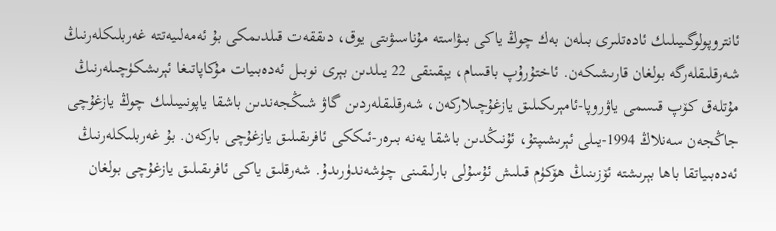ئانتروپولوگىيىلىك ئادەتلىرى بىلەن بەك چوڭ ياكى بىۋاستە مۇناسىۋىتى يوق، دىققەت قىلدىمكى بۇ ئەمەلىيەتتە غەربلىكلەرنىڭ شەرقلىقلەرگە بولغان قارىشىكەن. ئاختۇرۇپ باقسام، يېقىنقى 22 يىلدىن بېرى نوبىل ئەدەبىيات مۇكاپاتىغا ئېرىشكۈچىلەرنىڭ مۇتلەق كۆپ قىسمى ياۋروپا-ئامېرىكىلىق يازغۇچىلاركەن، شەرقلىقلەردىن گاۋ شىڭجەندىن باشقا ياپونىيىلىك چوڭ يازغۇچى جاڭجەن سەنلاڭ 1994-يىلى ئېرىشىپتۇ، ئۇنىڭدىن باشقا يەنە بىرەر-ئىككى ئافرىقىلىق يازغۇچى باركەن. بۇ غەربلىكلەرنىڭ ئەدەبىياتقا باھا بېرىشتە ئۆزىنىڭ ھۆكۈم قىلىش ئۇسۇلى بارلىقىنى چۈشەندۈرىدۇ. شەرقلىق ياكى ئافرىقىلىق يازغۇچى بولغان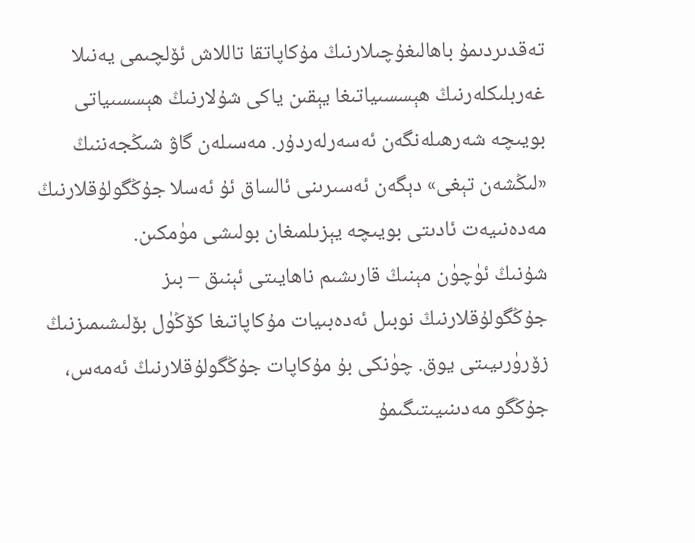تەقدىردىمۇ باھالىغۇچىلارنىڭ مۇكاپاتقا تاللاش ئۆلچىمى يەنىلا غەربلىكلەرنىڭ ھېسسىياتىغا يېقىن ياكى شۇلارنىڭ ھېسسىياتى بويىچە شەرھىلەنگەن ئەسەرلەردۇر. مەسىلەن گاۋ شىڭجەننىڭ «لىڭشەن تېغى» دېگەن ئەسىرىنى ئالساق ئۇ ئەسلا جۇڭگولۇقلارنىڭ مەدەنىيەت ئادىتى بويىچە يېزىلمىغان بولىشى مۈمكىن.
شۇنىڭ ئۈچۈن مېنىڭ قارىشىم ناھايىتى ئېنىق – بىز جۇڭگولۇقلارنىڭ نوبىل ئەدەبىيات مۇكاپاتىغا كۆڭۈل بۆلىشىمىزنىڭ زۆرۈرىيىتى يوق. چۈنكى بۇ مۇكاپات جۇڭگولۇقلارنىڭ ئەمەس، جۇڭگو مەدىنىيىتىگىمۇ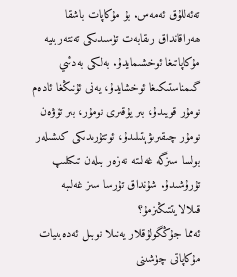تەئەللۇق ئەمەس. بۇ مۇكاپات باشقا ھەراقانداق رىقابەت تۈسىدىكى تەنتەربىيە مۇكاپاتىغا ئوخشىمايدۇ. بەلكى بەدئىي گىمناستىكىغا ئوخشايدۇ، يەنى ئۇنىڭغا ئادەم نومۇر قويىدۇ، بىر يۇقىرى نومۇر، بىر تۆۋەن نومۇر چىقىرىۋېتىلىدۇ، ئوتتۇرىدىكى كىشىلەر بولسا سىزگە غەلىتە نەزەر بىلەن تىكىلىپ تۇرۇشىدۇ. شۇنداق تۇرسا سىز غەلىبە قىلالايتتىڭىزمۇ؟
ئەمما جۇڭگولۇقلار يەنىلا نوبىل ئەدەبىيات مۇكاپاتى چۈشىنى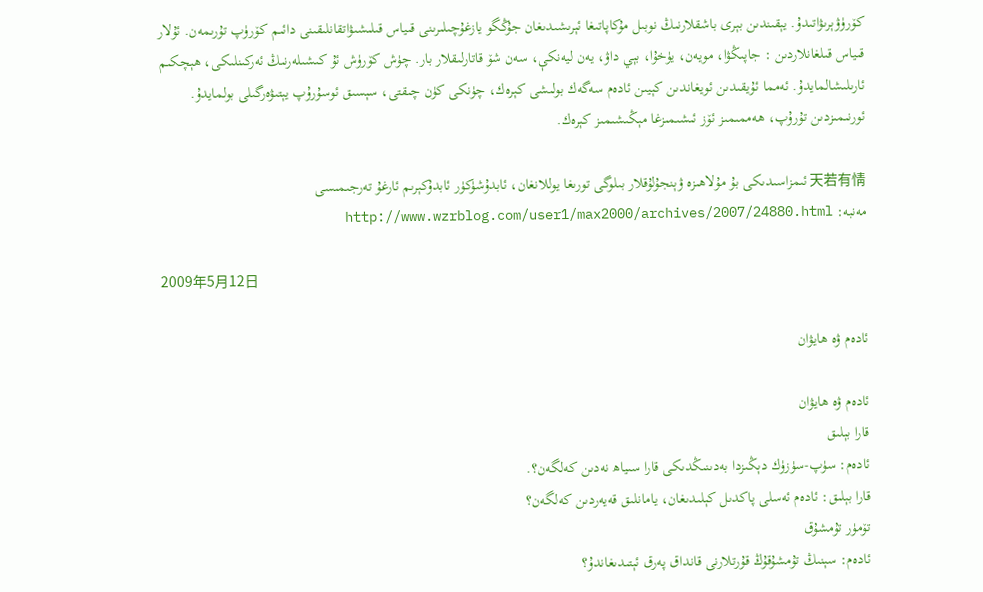كۆرۈۋېرىۋاتىدۇ. يېقىندىن بېرى باشقلارنىڭ نوبىل مۇكاپاتىغا ئېرىشىدىغان جۇڭگو يازغۇچىلىرىنى قىياس قىلىشىۋاتقانلىقىنى دائىم كۆرۈپ تۇرىمەن. ئۇلار قىياس قىلغانلاردىن : جاپىڭۋا، مويەن، يۈخۇا، بېي داۋ، يەن ليەنكې، سەن شۆ قاتارلىقلار بار. چۈش كۆرۈش ئۇ كىشىلەرنىڭ ئەركىنلىكى، ھېچكىم ئارىلىشالمايدۇ. ئەمما ئۇيقىدىن ئويغاندىن كېيىن ئادەم سەگەك بولىشى كېرەك، چۈنكى كۈن چىقتى، سېسىق ئوسۇرۇپ يېتىۋەرگىلى بولمايدۇ. ئورنىمىزدىن تۇرۇپ، ھەممىمىز ئۆز ئىشىمىزغا مېڭىشىمىز كېرەك.

天若有情 ئىمزاسىدىكى بۇ مۇلاھىزە ۋېنجۇلۇقلار بىلوگى تورىغا يوللانغان، ئابدۇشۈكۈر ئابدۇكېرىم ئارغۇ تەرجىمىسى
مەنبە: http://www.wzrblog.com/user1/max2000/archives/2007/24880.html

2009年5月12日

ئادەم ۋە ھايۋان

ئادەم ۋە ھايۋان
قارا بېلىق
ئادەم: سۈپ-سۈزۈك دېڭىزدا بەدىنىڭدىكى قارا سىياھ نەدىن كەلگەن؟.
قارا بېلىق: ئادەم ئەسلى پاكدىل كېلىدىغان، يامانلىق قەيەردىن كەلگەن؟
تۆمۈر تۇمشۇق
ئادەم: سېنىڭ تۇمشۇقۇڭ قۇرتلارنى قانداق پەرق ئېتىدىغاندۇ؟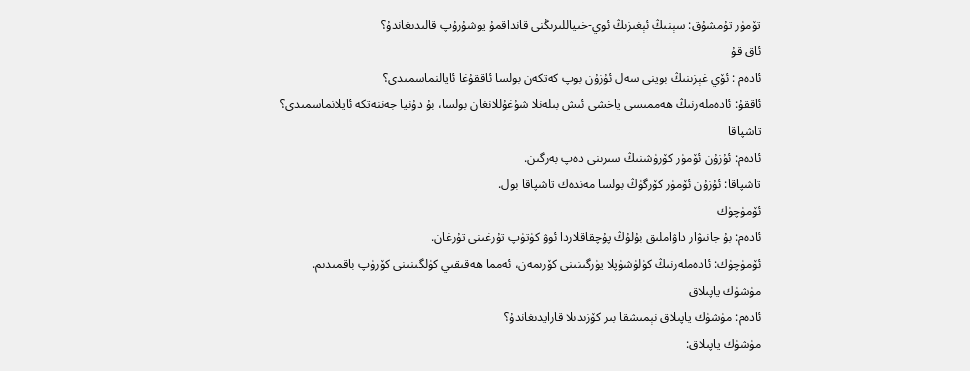تۆمۈر تۇمشۇق: سېنىڭ ئېغىزىڭ ئوي-خىياللىرىڭنى قانداقمۇ يوشۇرۇپ قالىدىغاندۇ؟
ئاق قۇ
ئادەم : ئۆي غېزىنىڭ بوينى سەل ئۇزۇن بوپ كەتكەن بولسا ئاققۇغا ئايالنماسمىدى؟
ئاققۇ: ئادەملەرنىڭ ھەممىسى ياخشى ئىش بىلەنلا شۇغۇللانغان بولسا، بۇ دۇنيا جەننەتكە ئايلانماسمىدى؟
تاشپاقا
ئادەم: ئۇزۇن ئۆمۈر كۆرۈشنىڭ سىرىنى دەپ بەرگىن.
تاشپاقا: ئۇزۇن ئۆمۈر كۆرگۈڭ بولسا مەندەك تاشپاقا بول.
ئۆمۈچۈك
ئادەم: بۇ جانىۋار داۋاملىق بۇلۇڭ پۇچقاقلاردا ئوۋ كۈتۈپ تۇرغىنى تۇرغان.
ئۆمۈچۈك: ئادەملەرنىڭ كۈلۈشۈپلا يۈرگىنىنى كۆرىمەن، ئەمما ھەقىقىي كۈلگىنىنى كۆرۈپ باقمىدىم.
مۈشۈك ياپىلاق
ئادەم: مۈشۈك ياپىلاق نېمىشقا بىر كۆزىدىلا قارايدىغاندۇ؟
مۈشۈك ياپىلاق: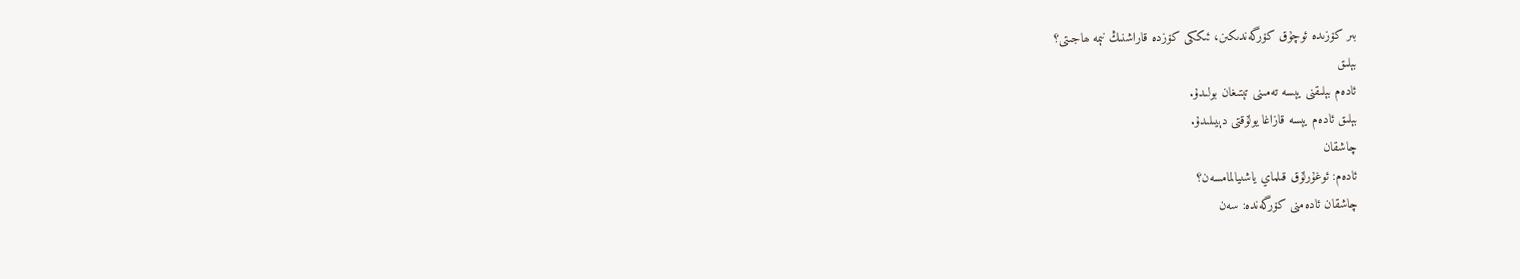بىر كۆزىدە ئوچۇق كۆرگەندىكىن، ئىككى كۆزدە قاراشنىڭ نېمە ھاجىتى؟
بېلىق
ئادەم بېلىقنى يېسە تەمىنى تېتىغان بولىدۇ.
بېلىق ئادەم يېسە قازاغا يولۇقتى دېيىلىدۇ.
چاشقان
ئادەم: ئوغۇرلۇق قىلماي ياشىيالمامسەن؟
چاشقان ئادەمنى كۆرگەندە: سەن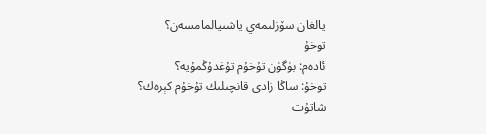يالغان سۆزلىمەي ياشىيالمامسەن؟
توخۇ
ئادەم: بۈگۈن تۇخۇم تۇغدۇڭمۇيە؟
توخۇ: ساڭا زادى قانچىلىك تۇخۇم كېرەك؟
شاتۇت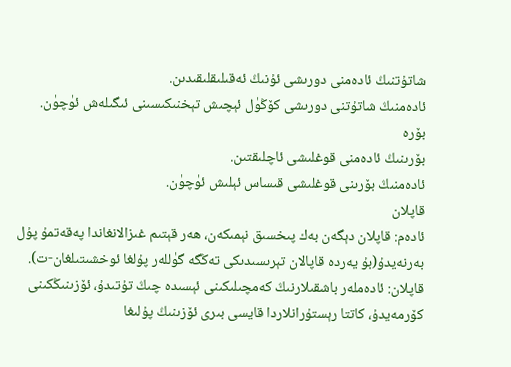شاتۇتنىڭ ئادەمنى دورىشى ئۇنىڭ ئەقىلىقلىقىدىن.
ئادەمنىڭ شاتۇتنى دورىشى كۆڭۈل ئېچىش تېخنىكىسىنى ئىگىلەش ئۈچۈن.
بۆرە
بۆرىنىڭ ئادەمنى قوغلىشى ئاچلىقتىن.
ئادەمنىڭ بۆرىنى قوغلىشى قىساس ئېلىش ئۈچۈن.
قاپلان
ئادەم: قاپلان دېگەن بەك پىخسىق نېمىكەن، ھەر قېتىم غىزالانغاندا پەقەتمۇ پۇل بەرنەيدۇ(بۇ يەردە قاپالان تېرىسىدىكى تەڭگە گۈللەر پۇلغا ئوخشىتىلغان-ت).
قاپلان: ئادەملەر باشقىلارنىڭ كەمچىلىكىنى ئېسىدە چىڭ تۇتىدۇ، ئۆزىنىڭكىنى كۆرمەيدۇ، كاتتا رېستۇرانلاردا قايسى بىرى ئۆزىنىڭ پۇلىغا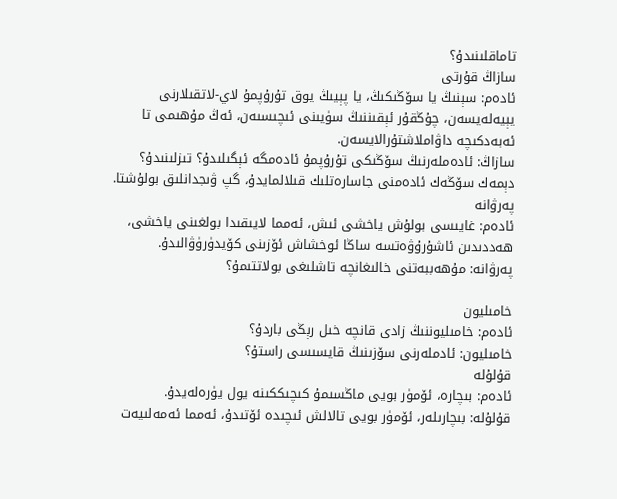تاماقلىنىدۇ؟
سازاڭ قۇرتى
ئادەم: سېنىڭ يا سۆڭىكىڭ، يا پېيىڭ يوق تۇرۇپمۇ لاي-لاتقىلارنى يېيەلەيسەن، چۇڭقۇر ئېقىننىڭ سۈيىنى ئىچىسىەن، ئەڭ مۇھىمى تا ئەبەدكىچە داۋاملاشتۇرالايسەن.
سازاڭ: ئادەملەرنىڭ سۆڭىكى تۇرۇپمۇ ئادەمگە ئېگىلىدۇ؟ تىزلىنىدۇ؟ دېمەك سۆڭەك ئادەمنى جاسارەتلىك قىلالمايدۇ، گپ ۋىجدانلىق بولۇشتا.
پەرۋانە
ئادەم: غايىسى بولۇش ياخشى ئىش، ئەمما لايىقىدا بولغىنى ياخشى، ھەددىدىن ئاشۇرۇۋەتسە ساڭا ئوخشاش ئۆزىنى كۆيدۈرۈۋالىدۇ.
پەرۋانە: مۇھەببەتنى خالىغانچە تاشلىغى بولاتتىمۇ؟

خامىليون
ئادەم: خامىليوننىڭ زادى قانچە خىل رېڭى باردۇ؟
خامىليون: ئادملەرنى سۆزىنىڭ قايسىسى راستۇ؟
قۇلۇلە
ئادەم: بىچارە، ئۆمۈر بويى ماڭسىمۇ كىچىككىنە يول يۈرەلەيدۇ.
قۇلۇلە: بىچارىلەر، ئۆمۈر بويى تالالش ئىچىدە ئۆتىدۇ، ئەمما ئەمەلىيەت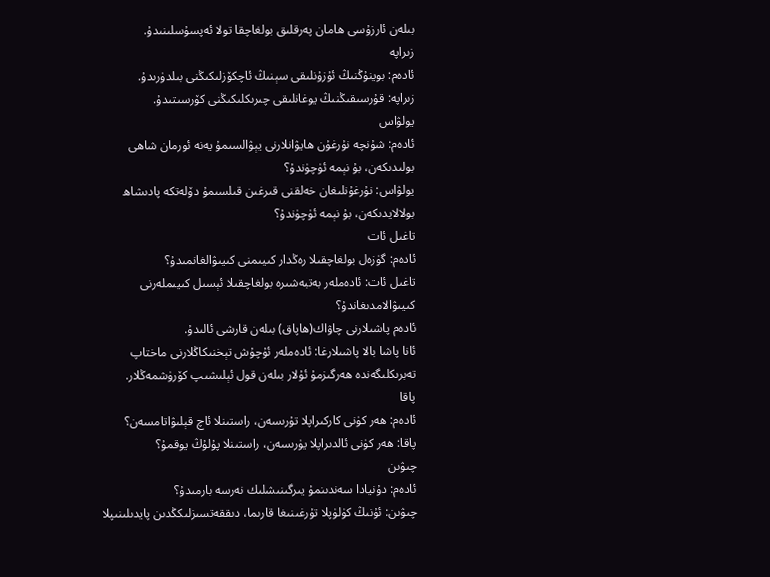بىلەن ئارزۇسى ھامان پەرقلىق بولغاچقا تولا ئەپسۇسلىنىدۇ.
زىراپە
ئادەم: بوينۇڭنىڭ ئۇزۇنلىقى سېنىڭ ئاچكۆزلىكىڭنى بىلدۈرىدۇ.
زىراپە: قۇرسىقىڭنىڭ يوغانلىقى چىرىكلىكىڭنى كۆرسىتىدۇ.
يولۋاس
ئادەم: شۇنچە نۇرغۇن ھايۋانلارنى يېۋالسىمۇ يەنە ئورمان شاھى بولىدىكەن، بۇ نېمە ئۈچۈندۇ؟
يولۋاس: نۇرغۇنلىغان خەلقنى قىرغىن قىلسىمۇ دۆلەتكە پادىشاھ بولالايدىكەن، بۇ نېمە ئۈچۈندۇ؟
تاغىل ئات
ئادەم: گۈزەل بولغاچقىلا رەڭدار كىيىمنى كىيىۋالغانمىدۇ؟
تاغىل ئات: ئادەملەر بەتبەشىرە بولغاچقىلا ئېسىل كىيىملەرنى كىيىۋالامدىغاندۇ؟
ئادەم پاشىلارنى چاۋاك(ھاپاق) بىلەن قارشى ئالىدۇ.
ئانا پاشا بالا پاشىلارغا: ئادەملەر ئۇچۇش تېخنىكاڭلارنى ماختاپ تەبرىكلىگەندە ھەرگىزمۇ ئۇلار بىلەن قول ئېلىشىپ كۆرۈشمەڭلار.
پاقا
ئادەم: ھەر كۈنى كاركىراپلا تۇرىسەن، راستىنلا ئاچ قېلىۋاتامسەن؟
پاقا: ھەر كۈنى ئالدىراپلا يۈرىسەن، راستىنلا پۇلۇڭ يوقمۇ؟
چىۋىن
ئادەم: دۇنيادا سەندىنمۇ يىرگىنىشلىك نەرسە بارمىدۇ؟
چىۋىن: ئۇنىڭ كۈلۈپلا تۇرغىنىغا قارىما، دىققەتسىزلىكڭدىن پايدىلىنىپلا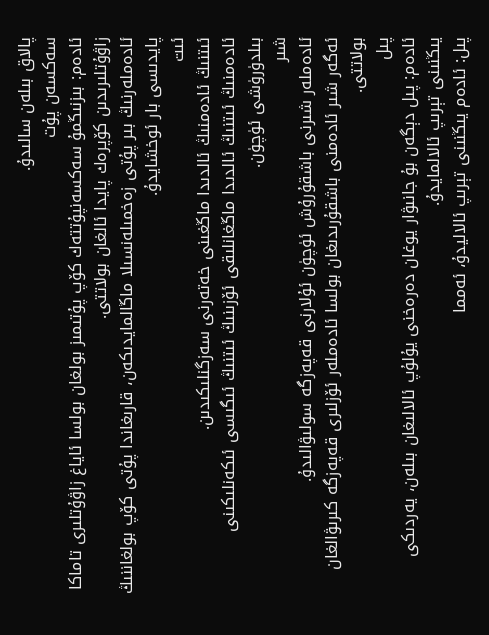پالاق بىلەن سالىدۇ.
سەكسەن پۇت
ئادەم: بىزنىڭمۇ سەكسەنپۇتتەك كۆپ پۇتىمىز بولغان بولسا ئاياغ زاۋۇتلىرى تاماكا زاۋۇتلىرىدىن كۆپرەك پايدا ئالغان بولاتتى.
ئادەملەرنىڭ بىر پۇتى زەخمىلەنسىلا ماڭالمايدىكەن، قارىغاندا پۇتى كۆپ بولغاننىڭ پايدىسى بار ئوخشايدۇ.
ئىت
ئىتنىڭ ئادەمنىڭ ئالدىدا ماڭغىنى خەتەرنى سەزگنلىكىدىن.
ئادەمنىڭ ئىتنىڭ ئالدىدا ماڭغانلىقى ئۆزىنىڭ ئىتنىڭ ئىگىسى ئىكەنلىكىنى بىلدۈرۈشى ئۈچۈن.
شىر
ئادەملەر شىرنى باشقۇرۇش ئۈچۈن ئۇلارنى قەپەزگە سولىۋالىدۇ.
ئەگەر شىر ئادەمنى باشقۇرىدىغان بولسا ئادەملەر ئۆزلىرى قەپەزگە كىرىۋالغان بولاتتى.
پىل
ئادەم: پىل دېگەن بۇ جانىۋار يوغان دەرەخنى يۇلۇپ ئالالىغان بىلەن، يەردىكى يىڭنىنى تېرىپ ئالالمايدۇ.
پىل: ئادەم يىڭنىنى تېرىپ ئالاليدۇ، ئەمما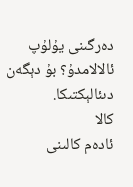دەرگىنى يۇلۇپ ئالالامدۇ؟ بۇ دېگەن دىئالېكتىكا.
كالا
ئادەم كالىنى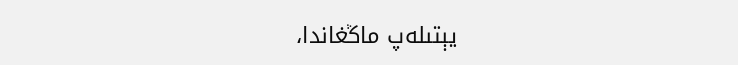يېتىلەپ ماڭغاندا،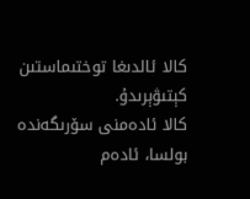كالا ئالدىغا توختىماستىن كېتىۋېرىدۇ.
كالا ئادەمنى سۆرىگەندە بولسا، ئادەم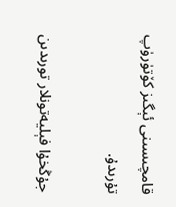قامچىسىنى ئېگىز كۆتۈرۈپ تۇرىدۇ.

جۇڭخۇا فېليەتونلار تورىدىن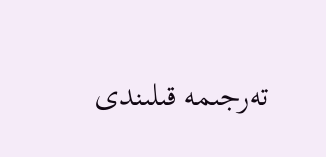تەرجىمە قىلىندى